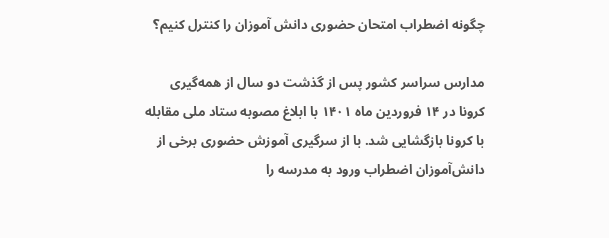چگونه اضطراب امتحان حضوری دانش آموزان را کنترل کنیم؟

مدارس سراسر کشور پس از گذشت دو سال از همه‌گیری کرونا در ۱۴ فروردین ماه ۱۴۰۱ با ابلاغ مصوبه ستاد ملی مقابله با کرونا بازگشایی شد. با از سرگیری آموزش حضوری برخی از دانش‌آموزان اضطراب ورود به مدرسه را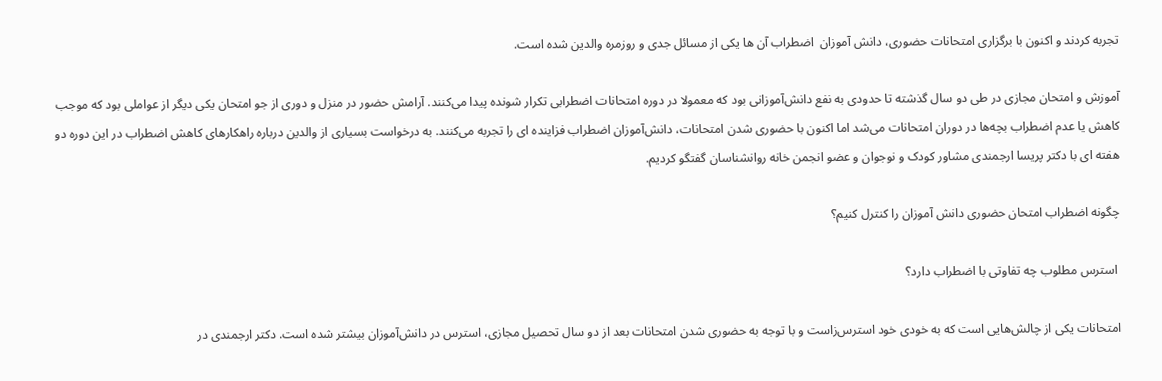تجربه کردند و اکنون با برگزاری امتحانات حضوری، دانش آموزان  اضطراب آن ها یکی از مسائل جدی و روزمره والدین شده است.

آموزش و امتحان مجازی در طی دو سال گذشته تا حدودی به نفع دانش‌آموزانی بود که معمولا در دوره امتحانات اضطرابی تکرار شونده پیدا می‌کنند. آرامش حضور در منزل و دوری از جو امتحان یکی دیگر از عواملی بود که موجب کاهش یا عدم اضطراب بچه‌ها در دوران امتحانات می‌شد اما اکنون با حضوری شدن امتحانات، دانش‌آموزان اضطراب فزاینده ای را تجربه می‌کنند. به درخواست بسیاری از والدین درباره راهکارهای کاهش اضطراب در این دوره دو هفته ای با دکتر پریسا ارجمندی مشاور کودک و نوجوان و عضو انجمن خانه روانشناسان گفتگو کردیم.

چگونه اضطراب امتحان حضوری دانش آموزان را کنترل کنیم؟

 استرس مطلوب چه تفاوتی با اضطراب دارد؟

امتحانات یکی از چالش‌هایی است که به خودی خود استرس‌زاست و با توجه به حضوری شدن امتحانات بعد از دو سال تحصیل مجازی، استرس در دانش‌آموزان بیشتر شده است. دکتر ارجمندی در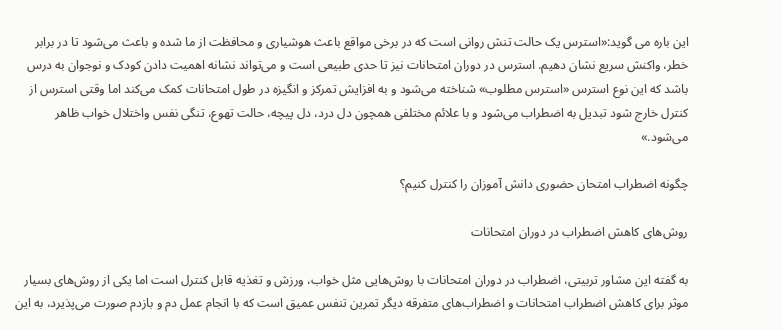این باره می گوید:«استرس یک حالت تنش روانی است که در برخی مواقع باعث هوشیاری و محافظت از ما شده و باعث می‌شود تا در برابر خطر، واکنش سریع نشان دهیم. استرس در دوران امتحانات نیز تا حدی طبیعی است و می‌تواند نشانه اهمیت دادن کودک و نوجوان به درس باشد که این نوع استرس «استرس مطلوب» شناخته می‌شود و به افزایش تمرکز و انگیزه در طول امتحانات کمک می‌کند اما وقتی استرس از کنترل خارج شود تبدیل به اضطراب می‌شود و با علائم مختلفی همچون دل درد، دل پیچه، حالت تهوع، تنگی نفس واختلال خواب ظاهر می‌شود.»

چگونه اضطراب امتحان حضوری دانش آموزان را کنترل کنیم؟

روش‌های کاهش اضطراب در دوران امتحانات

به گفته این مشاور تربیتی، اضطراب در دوران امتحانات با روش‌هایی مثل خواب، ورزش و تغذیه قابل کنترل است اما یکی از روش‌های بسیار موثر برای کاهش اضطراب امتحانات و اضطراب‌های متفرقه دیگر تمرین تنفس عمیق است که با انجام عمل دم و بازدم صورت می‌پذیرد، به این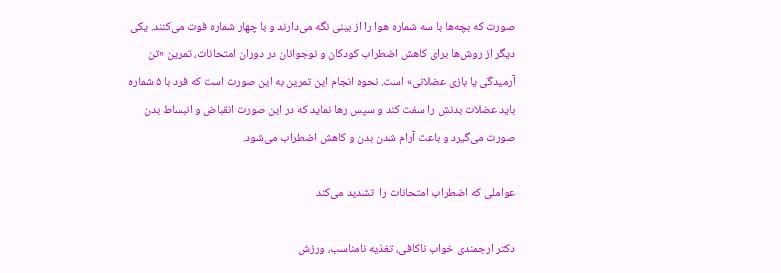صورت که بچه‌ها با سه شماره هوا را از بینی نگه می‌دارند و با چهار شماره فوت می‌کنند. یکی دیگر از روش‌ها برای کاهش اضطراب کودکان و نوجوانان در دوران امتحانات، تمرین «تن آرمیدگی یا بازی عضلانی» است. نحوه انجام این تمرین به این صورت است که فرد با ۵ شماره باید عضلات بدنش را سفت کند و سپس رها نماید که در این صورت انقباض و انبساط بدن صورت می‌گیرد و باعث آرام شدن بدن و کاهش اضطراب می‌شود.

عواملی که اضطراب امتحانات را  تشدید می‌کند

دکتر ارجمندی خواب ناکافی، تغذیه نامناسب، ورزش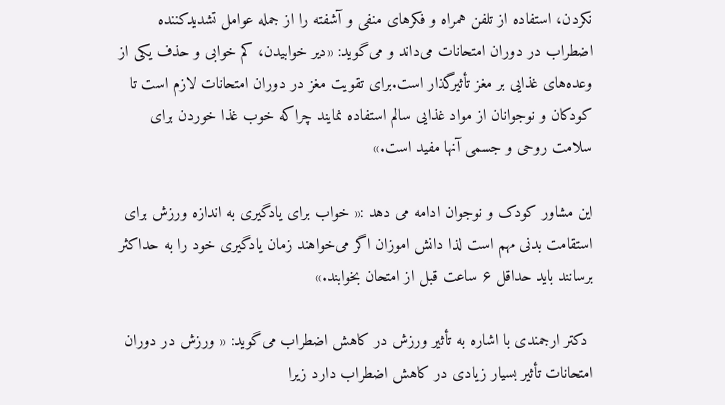نکردن، استفاده از تلفن همراه و فکرهای منفی و آشفته را از جمله عوامل تشدیدکننده اضطراب در دوران امتحانات می‌داند و می‌گوید: «دیر خوابیدن، کم خوابی و حذف یکی از وعده‌های غذایی بر مغز تأثیرگذار است.برای تقویت مغز در دوران امتحانات لازم است تا کودکان و نوجوانان از مواد غذایی سالم استفاده نمایند چراکه خوب غذا خوردن برای سلامت روحی و جسمی آنها مفید است.»

این مشاور کودک و نوجوان ادامه می دهد :« خواب برای یادگیری به اندازه ورزش برای استقامت بدنی مهم است لذا دانش اموزان اگر می‌خواهند زمان یادگیری خود را به حداکثر برسانند باید حداقل ۶ ساعت قبل از امتحان بخوابند.»

 دکتر ارجمندی با اشاره به تأثیر ورزش در کاهش اضطراب می‌گوید: « ورزش در دوران امتحانات تأثیر بسیار زیادی در کاهش اضطراب دارد زیرا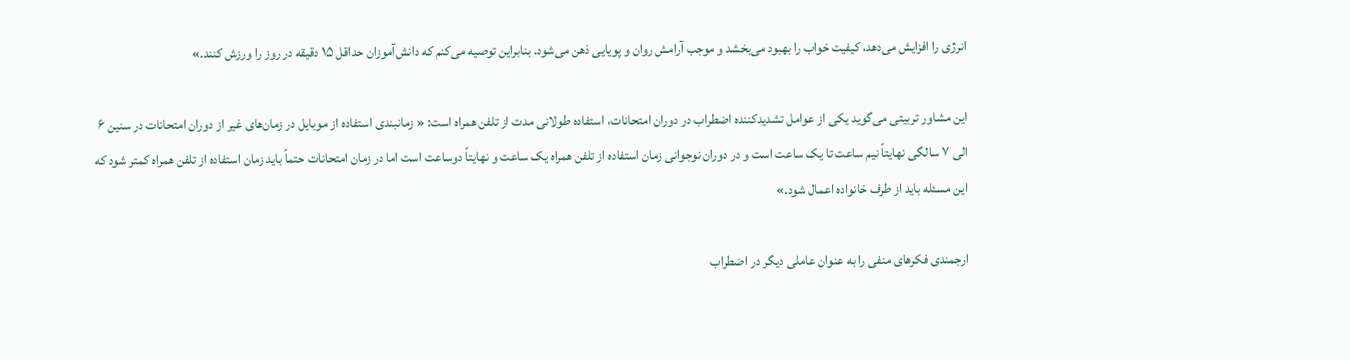انرژی را افزایش می‌دهد، کیفیت خواب را بهبود می‌بخشد و موجب آرامش روان و پویایی ذهن می‌شود. بنابراین توصیه می‌کنم که دانش‌آموزان حداقل ۱۵ دقیقه در روز را ورزش کنند.»

این مشاور تربیتی می‌گوید یکی از عوامل تشدیدکننده اضطراب در دوران امتحانات، استفاده طولانی مدت از تلفن همراه است: « زمانبندی استفاده از موبایل در زمان‌های غیر از دوران امتحانات در سنین ۶ الی ۷ سالگی نهایتاً نیم ساعت تا یک ساعت است و در دوران نوجوانی زمان استفاده از تلفن همراه یک ساعت و نهایتاً دوساعت است اما در زمان امتحانات حتماً باید زمان استفاده از تلفن همراه کمتر شود که این مسئله باید از طرف خانواده اعمال شود.»

ارجمندی فکرهای منفی را به عنوان عاملی دیگر در اضطراب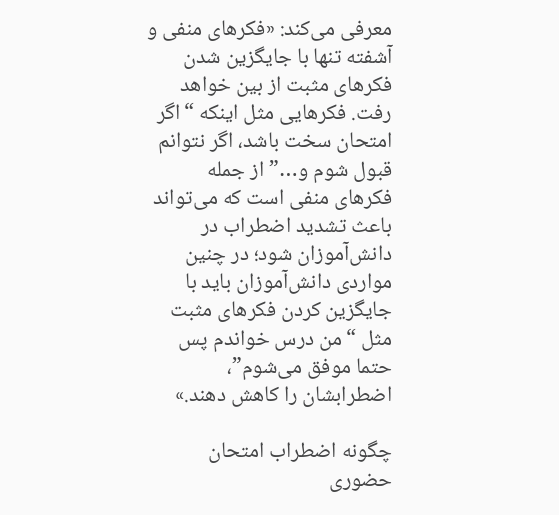معرفی می‌کند: «فکرهای منفی و آشفته تنها با جایگزین شدن فکرهای مثبت از بین خواهد رفت. فکرهایی مثل اینکه “اگر امتحان سخت باشد، اگر نتوانم قبول شوم و…” از جمله فکرهای منفی است که می‌تواند باعث تشدید اضطراب در دانش‌آموزان شود؛ در چنین مواردی دانش‌آموزان باید با جایگزین کردن فکرهای مثبت مثل “من درس خواندم پس حتما موفق می‌شوم”، اضطرابشان را کاهش دهند.»

چگونه اضطراب امتحان حضوری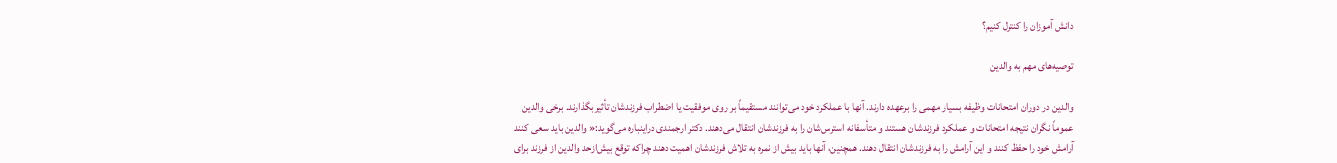دانش آموزان را کنترل کنیم؟

توصیه‌های مهم به والدین

والدین در دوران امتحانات وظیفه بسیار مهمی را برعهده دارند. آنها با عملکرد خود می‌توانند مستقیماً بر روی موفقیت یا اضطراب فرزندشان تأثیربگذارند. برخی والدین عموماً نگران نتیجه امتحانات و عملکرد فرزندشان هستند و متأسفانه استرس‌شان را به فرزندشان انتقال می‌دهند. دکتر ارجمندی دراینباره می‌گوید:« والدین باید سعی کنند آرامش خود را حفظ کنند و این آرامش را به فرزندشان انتقال دهند. همچنین، آنها باید بیش از نمره به تلاش فرزندشان اهمیت دهند چراکه توقع بیش‌ازحد والدین از فرزند برای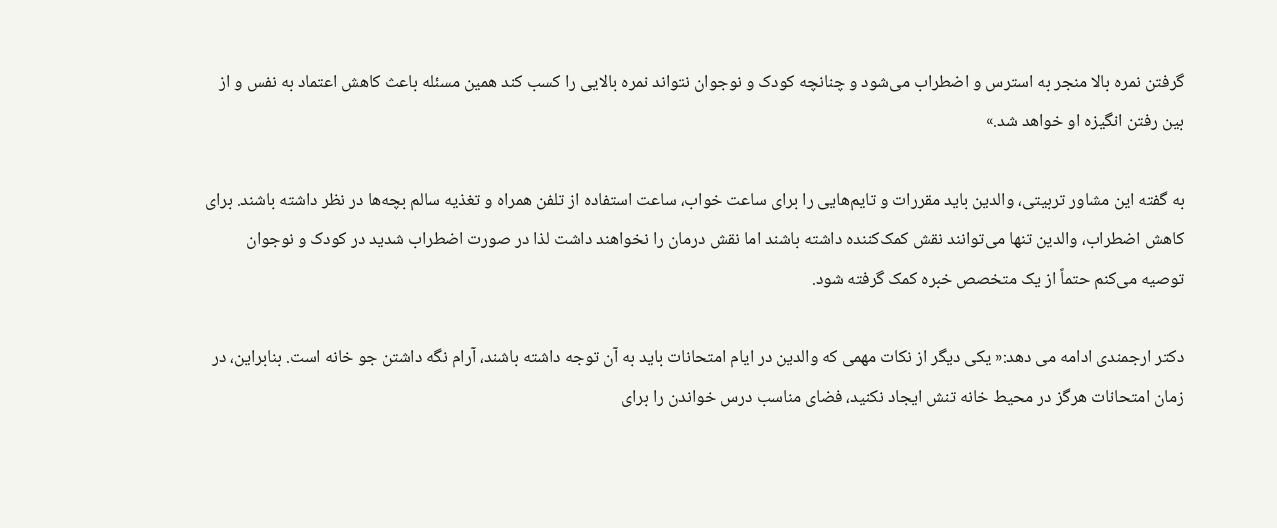گرفتن نمره بالا منجر به استرس و اضطراب می‌شود و چنانچه کودک و نوجوان نتواند نمره بالایی را کسب کند همین مسئله باعث کاهش اعتماد به نفس و از بین رفتن انگیزه او خواهد شد.»

به گفته این مشاور تربیتی، والدین باید مقررات و تایم‌هایی را برای ساعت خواب، ساعت استفاده از تلفن همراه و تغذیه سالم بچه‌ها در نظر داشته باشند. برای کاهش اضطراب، والدین تنها می‌توانند نقش کمک‌کننده داشته باشند اما نقش درمان را نخواهند داشت لذا در صورت اضطراب شدید در کودک و نوجوان توصیه می‌کنم حتماً از یک متخصص خبره کمک گرفته شود.

دکتر ارجمندی ادامه می دهد:« یکی دیگر از نکات مهمی که والدین در ایام امتحانات باید به آن توجه داشته باشند، آرام نگه داشتن جو خانه است. بنابراین، در زمان امتحانات هرگز در محیط خانه تنش ایجاد نکنید، فضای مناسب درس خواندن را برای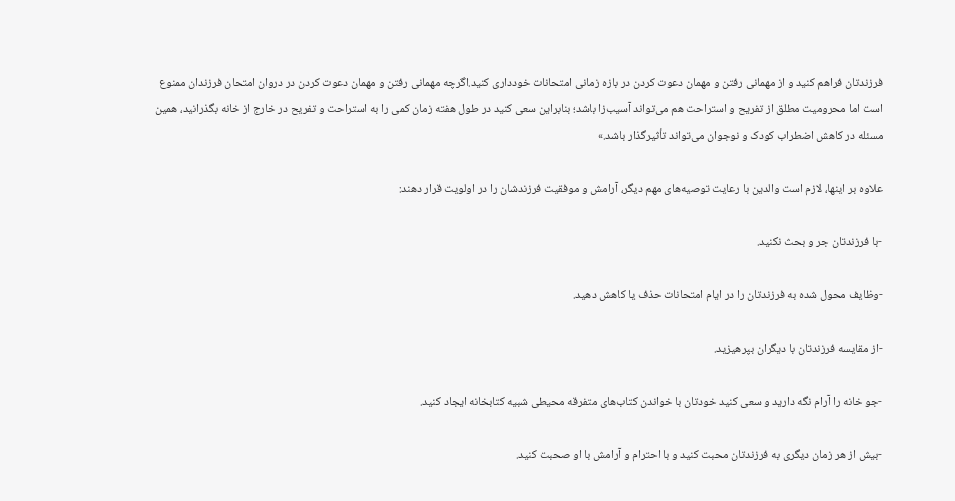فرزندتان فراهم کنید و از مهمانی رفتن و مهمان دعوت کردن در بازه زمانی امتحانات خودداری کنید.اگرچه مهمانی رفتن و مهمان دعوت کردن در دروان امتحان فرزندان ممنوع است اما محرومیت مطلق از تفریح و استراحت هم می‌تواند آسیب‌زا باشد؛ بنابراین سعی کنید در طول هفته زمان کمی را به استراحت و تفریح در خارج از خانه بگذرانید، همین مسئله در کاهش اضطراب کودک و نوجوان می‌تواند تأثیرگذار باشد.»

علاوه بر اینها، لازم است والدین با رعایت توصیه‌های مهم دیگر، آرامش و موفقیت فرزندشان را در اولویت قرار دهند:

-با فرزندتان جر و بحث نکنید.

-وظایف محول شده به فرزندتان را در ایام امتحانات حذف یا کاهش دهید.

-از مقایسه فرزندتان با دیگران بپرهیزید.

-جو خانه را آرام نگه دارید و سعی کنید خودتان با خواندن کتاب‌های متفرقه محیطی شبیه کتابخانه ایجاد کنید.

-بیش از هر زمان دیگری به فرزندتان محبت کنید و با احترام و آرامش با او صحبت کنید.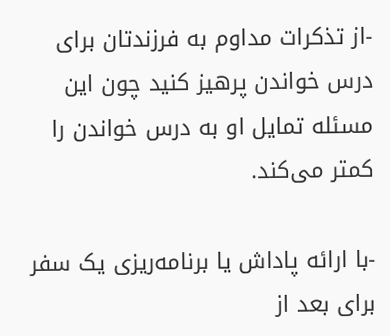-از تذکرات مداوم به فرزندتان برای درس خواندن پرهیز کنید چون این مسئله تمایل او به درس خواندن را کمتر می‌کند.

-با ارائه پاداش یا برنامه‌ریزی یک سفر برای بعد از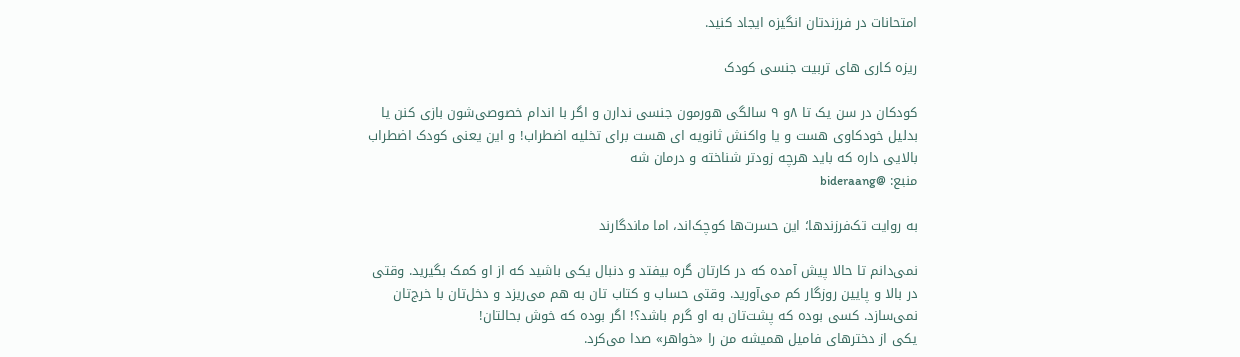امتحانات در فرزندتان انگیزه ایجاد کنید.

ریزه کاری های تربیت جنسی کودک

کودکان در سن یک تا ۸و ۹ سالگی هورمون جنسی ندارن و اگر با اندام خصوصی‌شون بازی کنن یا بدلیل خودکاوی هست و یا واکنش ثانویه ای هست برای تخلیه اضطراب! و این یعنی کودک اضطراب بالایی داره که باید هرچه زودتر شناخته و درمان شه
منبع: @bideraang

به روایت تک‌فرزندها؛ این حسرت‌ها کوچک‌اند، اما ماندگارند

نمی‌دانم تا حالا پیش آمده که در کارتان گره بیفتد و دنبال یکی باشید که از او کمک بگیرید. وقتی در بالا و پایین روزگار کم می‌آورید. وقتی حساب و کتاب تان به هم می‌ریزد و دخل‌تان با خرج‌تان نمی‌سازد. کسی بوده که پشت‌تان به او گرم باشد؟! اگر بوده که خوش بحالتان!
یکی از دخترهای فامیل همیشه من را «خواهر» صدا می‌کرد.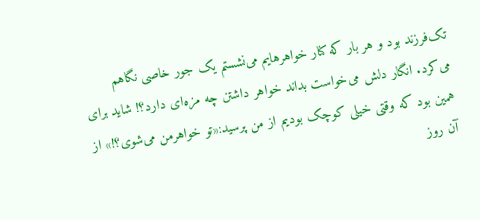تک‌فرزند بود و هر بار که کنار خواهرهایم می‌نشستم یک جور خاصی نگاهم می‌کرد. انگار دلش می‌خواست بداند خواهر داشتن چه مزه‌ای دارد؟! شاید برای همین بود که وقتی خیلی کوچک بودیم از من پرسید:«تو خواهرمن می‌شوی؟!» از آن روز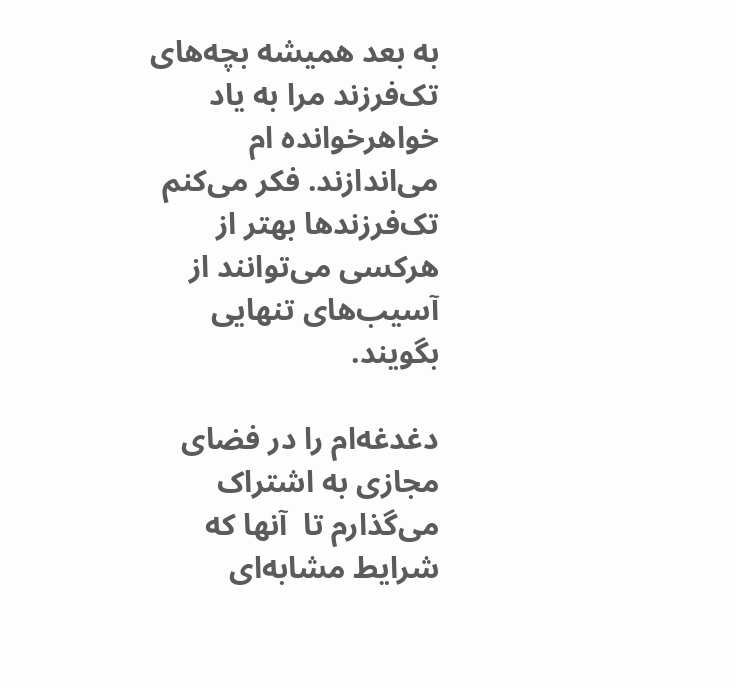به بعد همیشه بچه‌های تک‌فرزند مرا به یاد خواهرخوانده ام  می‌اندازند. فکر می‌کنم تک‌فرزندها بهتر از هرکسی می‌توانند از آسیب‌های تنهایی بگویند.

دغدغه‌ام را در فضای مجازی به اشتراک می‌گذارم تا  آنها که شرایط مشابه‌ای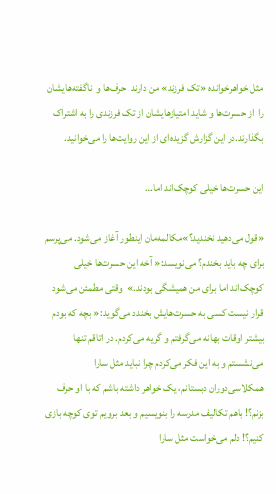مثل خواهرخوانده «تک فرزند» من دارند  حرف‌ها و  ناگفته‌هایشان  را  از حسرت‌ها و شاید امتیازهایشان از تک فرزندی را به اشتراک بگذارند.در این گزارش گزیده‌ای از این روایت‌ها را می‌خوانید.

این حسرت‌ها خیلی کوچک‌اند اما…

«قول می‌دهید نخندید؟»مکالمه‌مان اینطور آغاز می‌شود. می‌پرسم برای چه باید بخندم؟ می‌نویسد:« آخه این حسرت‌ها خیلی کوچک‌اند اما برای من همیشگی بودند.»  وقتی مطمئن می‌شود قرار نیست کسی به حسرت‌هایش بخندد می‌گوید:« بچه که بودم بیشتر اوقات بهانه می‌گرفتم و گریه می‌کردم. در اتاقم تنها می‌نشستم و به این فکر می‌کردم چرا نباید مثل سارا همکلاسی‌دوران دبستانم، یک خواهر داشته باشم که با او حرف بزنم؟! باهم تکالیف مدرسه را بنویسیم و بعد برویم توی کوچه بازی کنیم؟! دلم می‌خواست مثل سارا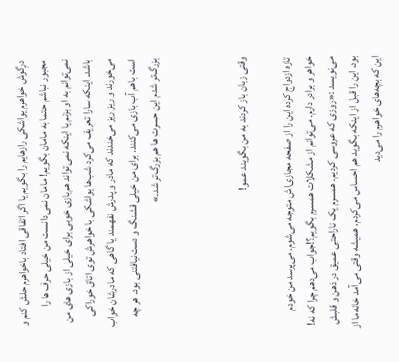درِگوش خواهرم یواشکی رازهایم را بگویم یا اگر اتفاقی افتاد باخواهرم حلش کنم و  مجبور نباشم حتما به مامان بگویم! مامان نمی‌دانست من خیلی حرف ها را نمی‌توانم به او بزنم یا اینکه نمی‌تواند هم‌بازی خوبی برای خیلی از بازی های من باشد. اینکه سارا تعریف می‌کرد شب‌ها یواشکی با خواهرش توی اتاق‌ خوراکی می‌خورند و ریز‌ ریز می‌خندند که مادر و پدرش نفهمند یا گاهی که مادرشان خواب است باهم آب بازی می‌کنند. برای من خیلی قشنگ و دست‌نیافتنی بود. هر چه بزرگ‌‌تر شدم این حسرت ها هم بزرگ‌تر شد.»



وقتی زبان باز کردند به من بگویند عمو!

تازه ازدواج کرده این را از صفحه مجازی‌اش متوجه می‌شوم. می‌پرسد من خودم خواهر و برادر دارم. می‌توانم از مشکلات همسرم بگویم؟!جواب می‌دهم چرا که نه! می‌نویسد :«روزی که عروسی کردیم. همسرم یک ناراحتی عمیق در ذهن و قلبش بود. این را قبل از اینکه بگوید هم احساس می‌کردم. همیشه وقتی می‌آمد خانه‌ما از این که بچه‌های خواهرم را می‌دید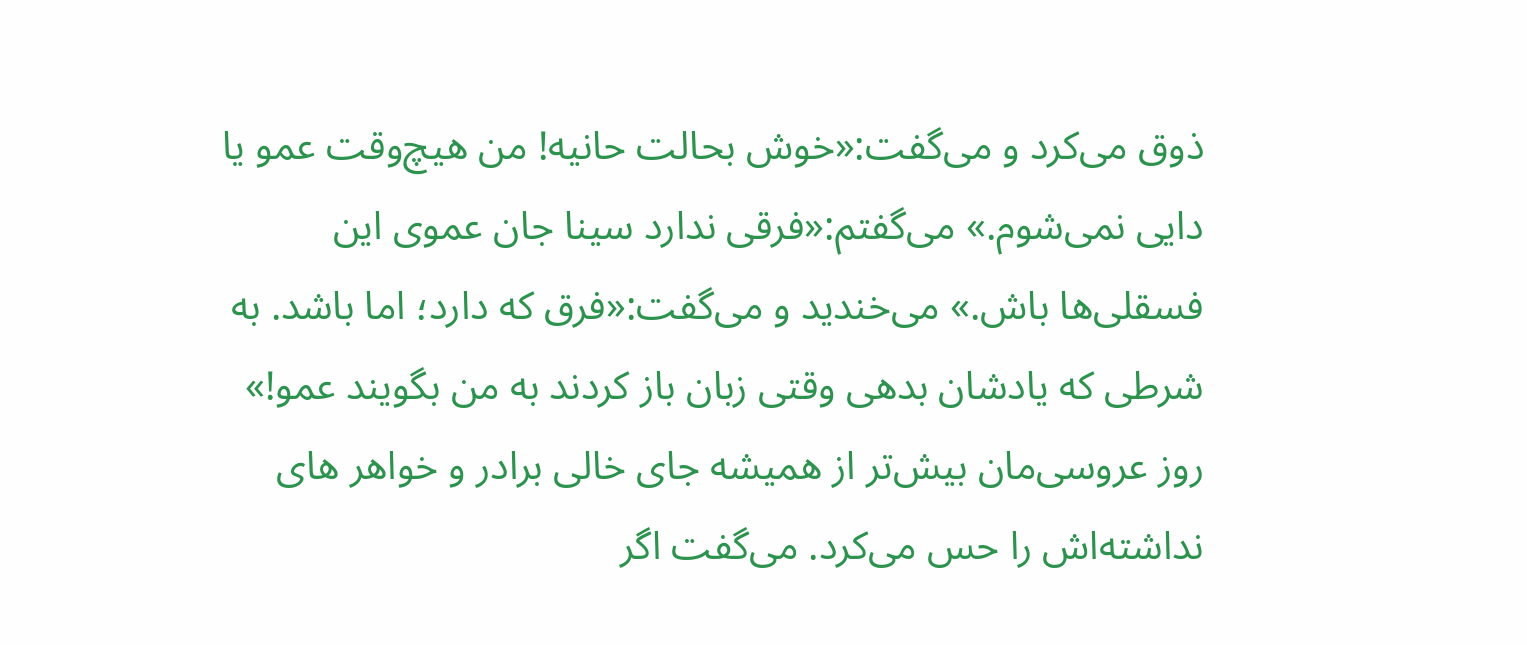ذوق می‌کرد و می‌گفت:«خوش بحالت حانیه! من هیچ‌وقت عمو یا دایی نمی‌شوم.» می‌گفتم:«فرقی ندارد سینا جان عموی این فسقلی‌ها باش.» می‌خندید و می‌گفت:«فرق که دارد؛ اما باشد. به شرطی که یادشان بدهی وقتی زبان باز کردند به من بگویند عمو!»  روز عروسی‌مان بیش‌تر از همیشه جای خالی برادر و خواهر های نداشته‌اش را حس می‌کرد. می‌گفت اگر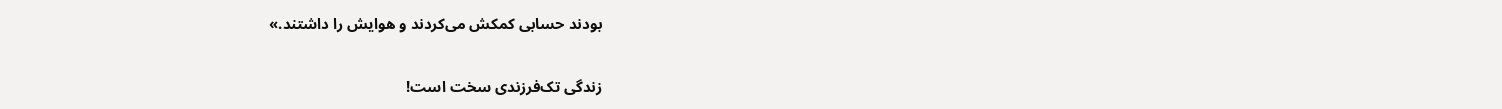بودند حسابی کمکش می‌کردند و هوایش را داشتند.»

زندگی تک‌فرزندی سخت است!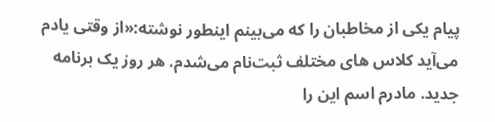پیام یکی از مخاطبان را که می‌بینم اینطور نوشته:«از وقتی یادم می‌آید کلاس های مختلف ثبت‌نام می‌شدم. هر روز یک برنامه جدید. مادرم اسم این را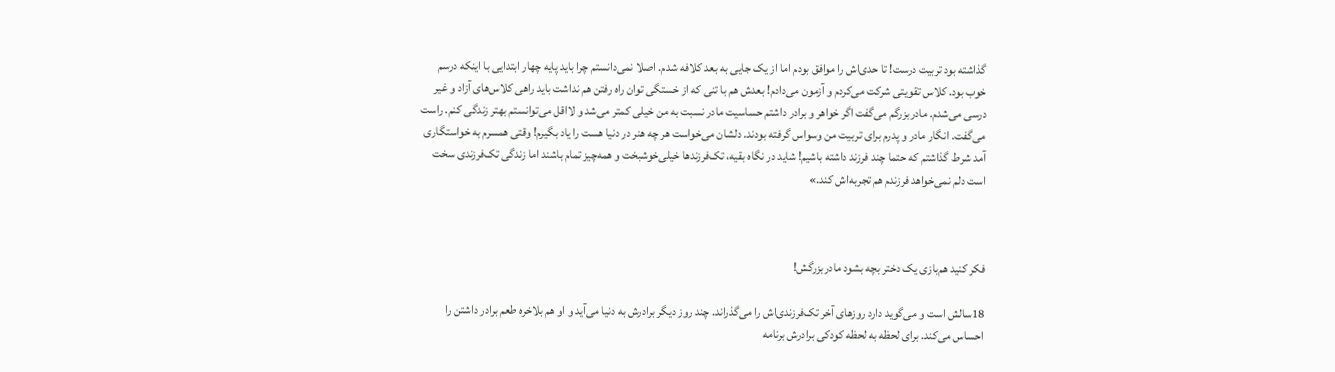گذاشته بود تربیت درست! تا حدی‌اش را موافق بودم اما از یک جایی به بعد کلافه شدم. اصلا نمی‌دانستم چرا باید پایه چهار ابتدایی با اینکه درسم خوب بود. کلاس تقویتی شرکت می‌کردم و آزمون می‌دادم! بعدش هم با تنی که از خستگی توان راه رفتن هم نداشت باید راهی کلاس‌های آزاد و غیر درسی می‌شدم. مادربزرگم می‌گفت اگر خواهر و برادر داشتم حساسیت مادر نسبت به من خیلی کمتر می‌شد و لااقل می‌توانستم بهتر زندگی کنم. راست می‌گفت. انگار مادر و پدرم برای تربیت من وسواس گرفته بودند. دلشان می‌خواست هر چه هنر در دنیا هست را یاد بگیرم! وقتی همسرم به خواستگاری آمد شرط گذاشتم که حتما چند فرزند داشته باشیم! شاید در نگاه بقیه، تک‌فرزندها خیلی‌خوشبخت و همه‌چیز تمام باشند اما زندگی تک‌فرزندی سخت است دلم نمی‌خواهد فرزندم هم تجربه‌اش کند.»



فکر کنید هم‌بازی یک دختر بچه بشود مادربزرگش!

18سالش است و می‌گوید دارد روزهای آخر تک‌فرزندی‌اش را می‌گذراند. چند روز دیگر برادرش به دنیا می‌آید و او هم بلاخره طعم برادر داشتن را احساس می‌کند. برای لحظه به لحظه کودکی برادرش برنامه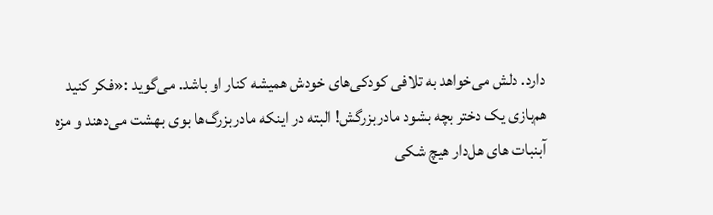دارد. دلش می‌خواهد به تلافی کودکی‌های خودش همیشه کنار او باشد. می‌گوید :«فکر کنید هم‌بازی یک دختر بچه بشود مادربزرگش! البته در اینکه مادربزرگ‌ها بوی بهشت می‌دهند و مزه آبنبات‌ های هل‌دار هیچ شکی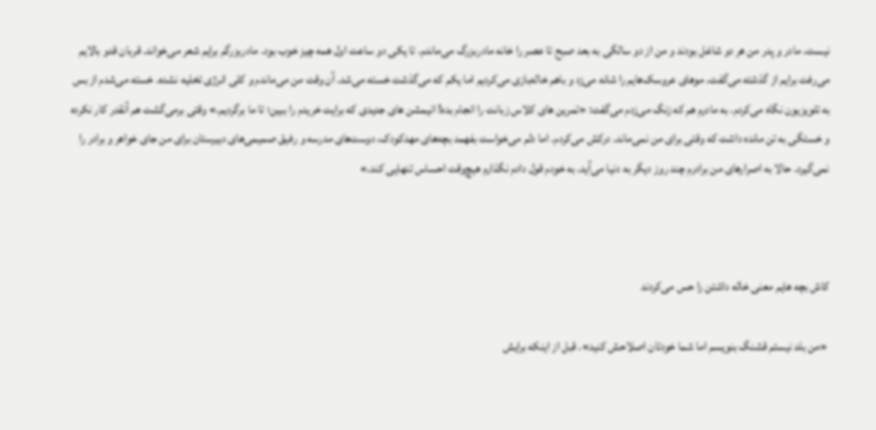نیست. مادر و پدر من هر دو شاغل بودند و من از دو سالگی به بعد صبح تا عصر را خانه مادر‌بزرگ می‌ماندم. تا یکی دو ساعت اول همه چیز خوب بود. مادربزرگم برایم شعر می‌خواند. قربان قد‌و بالایم می‌رفت برایم از گذشته می‌گفت. موهای عروسک‌هایم را شانه می‌زد و باهم خاله‌بازی می‌کردیم اما یکم که می‌گذشت خسته می‌شد. آن وقت من می‌ماندم و کلی انرژی تخلیه نشده. خسته می‌شدم از بس به تلویزیون نگاه می‌کردم. به مادرم هم که زنگ می‌زدم می‌گفت: «تمرین های کلاس زبانت را انجام بده! انیمشن های جدیدی که برایت خریدم را ببین؛ تا ما برگردیم.» وقتی برمی‌گشت هم آنقدر کار نکرده و خستگی به تن مانده داشت که وقتی برای من نمی‌ماند. درکش می‌کردم. اما دلم می‌خواست بفهمد بچه‌های مهدکودک، دوست‌های مدرسه و رفیق صمیمی‌های دبیرستان برای من جای خواهر و برادر را نمی‌گیرد. حالا به اصرارهای من برادرم چند روز دیگر به دنیا می‌آید. به خودم قول دادم نگذارم هیچ‌وقت احساس تنهایی کند.»



کاش بچه هایم معنی خاله داشتن را حس می‌کردند

 «من بلد نیستم قشنگ بنویسم اما شما خودتان اصلاحش کنید». قبل از اینکه برایش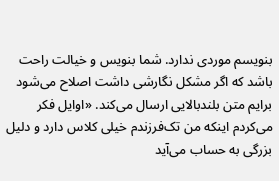بنویسم موردی ندارد. شما بنویس و خیالت راحت باشد که اگر مشکل نگارشی داشت اصلاح می‌شود برایم متن بلندبالایی ارسال می‌کند. «اوایل فکر می‌کردم اینکه من تک‌فرزندم خیلی کلاس دارد و دلیل بزرگی به حساب می‌آید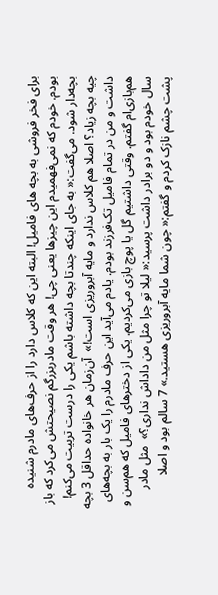برای فخر فروشی به بچه های فامیل! البته این که کلاس دارد را از حرف‌های مادرم شنیده بودم. خودم که نمی‌فهمیدم این چیزها یعنی چی! هر وقت مادربزرگم نصیحتش می‌کرد که باز بچه‌دار شود. می‌گفت:« به جای اینکه چندتا بچه داشته باشم یکی را درست تربیت می‌کنم! چیه بچه زیاد؟ اصلا هم کلاس ندارد و مایه ‌آبروریزی است!»  آن‌زمان هر خانواده حداقل 3 بچه داشت و من در تمام فامیل تک‌فرزند بودم. یادم می‌آید این حرف مادرم را یک بار به بچه‌های هم‌بازی‌ام گفتم. وقتی داشتیم گل یا پوچ بازی می‌کردیم. یکی از دختر‌های فامیل که هم‌سن و سال خودم بود و دو برادر داشت پرسید:« لیلا تو چرا مثل من داداش نداری؟»  مثل مادر پشت چشم نازک کردم و گفتم:« چون شما مایه آبروریزی هستید.» 7 سالم بود و اصلا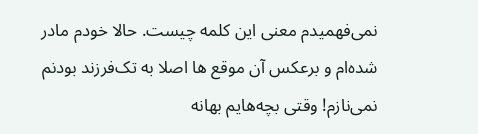نمی‌فهمیدم معنی این کلمه چیست. حالا خودم مادر شده‌ام و برعکس آن موقع ها اصلا به تک‌فرزند بودنم نمی‌نازم! وقتی بچه‌هایم بهانه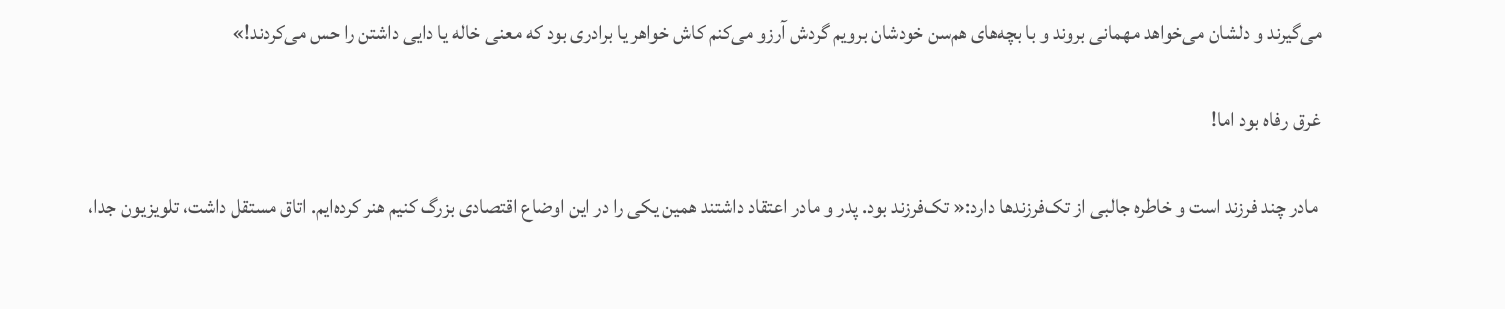می‌گیرند و دلشان می‌خواهد مهمانی بروند و با بچه‌های هم‌سن خودشان برویم گردش آرزو می‌کنم کاش خواهر یا برادری بود که معنی خاله یا دایی داشتن را حس می‌کردند!»

غرق رفاه بود اما!

 مادر چند فرزند است و خاطره جالبی از تک‌فرزندها دارد:« تک‌فرزند بود. پدر و مادر اعتقاد داشتند همین یکی را در این اوضاع اقتصادی بزرگ کنیم هنر کرده‌ایم. اتاق مستقل داشت، تلویزیون جدا،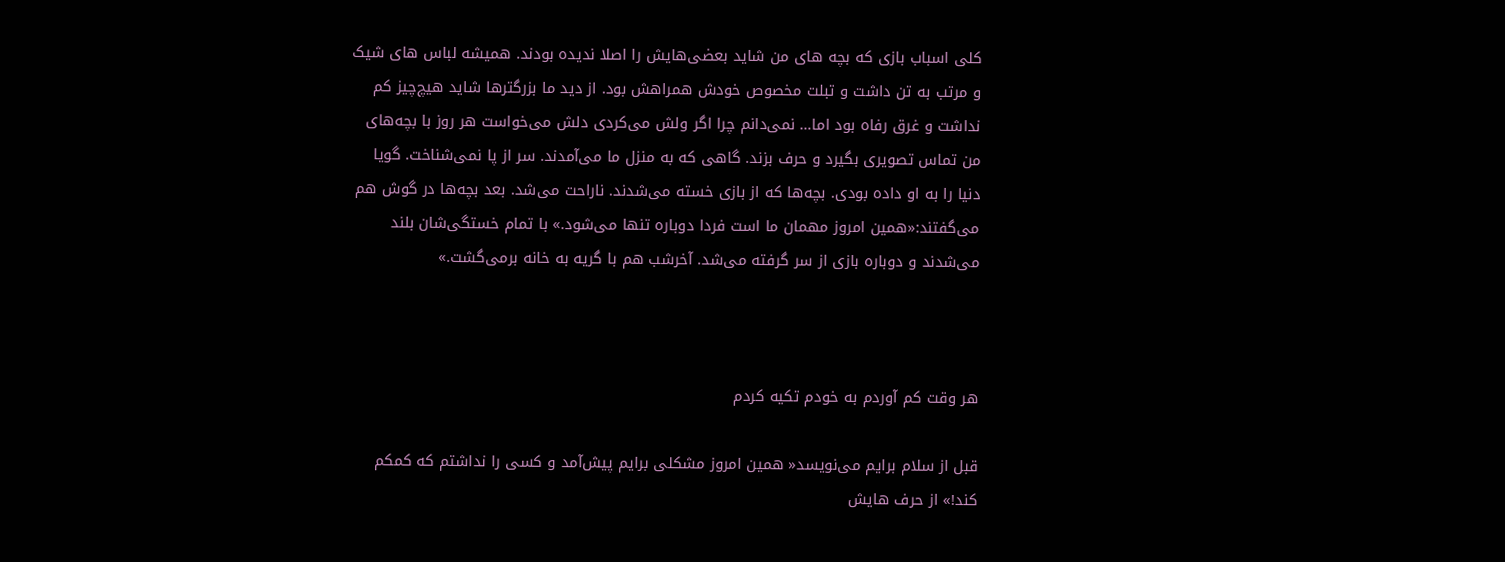کلی اسباب بازی که بچه های من شاید بعضی‌هایش را اصلا ندیده بودند. همیشه لباس های شیک و مرتب به تن داشت و تبلت مخصوص خودش همراهش بود. از دید ما بزرگترها شاید هیچ‌چیز کم نداشت و غرق رفاه بود اما… نمی‌دانم چرا اگر ولش می‌کردی دلش می‌خواست هر روز با بچه‌های من تماس تصویری بگیرد و حرف بزند. گاهی که به منزل ما می‌آمدند. سر از پا نمی‌شناخت. گویا دنیا را به او داده بودی. بچه‌ها که از بازی خسته می‌شدند. ناراحت می‌شد. بعد بچه‌ها در گوش هم می‌گفتند:«همین امروز مهمان ما است فردا دوباره تنها می‌شود.» با تمام خستگی‌شان بلند می‌شدند و دوباره بازی از سر گرفته می‌شد. آخرشب هم با گریه به خانه برمی‌گشت.»



هر وقت کم ‌آوردم به خودم تکیه کردم

قبل از سلام برایم می‌نویسد« همین امروز مشکلی برایم پیش‌آمد و کسی را نداشتم که کمکم کند!» از حرف هایش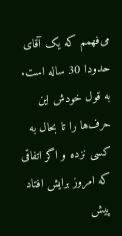می‌فهمم که یک آقای حدودا 30 ساله است. به قول خودش این حرف‌ها را تا بحال به کسی نزده و اگر اتفاقی که امروز برایش افتاد پیش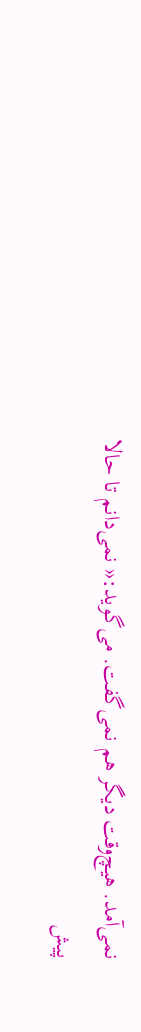نمی‌آمد. هیچ‌وقت دیگر هم نمی‌گفت. می‌گوید:« نمی‌دانم تا حالا پیش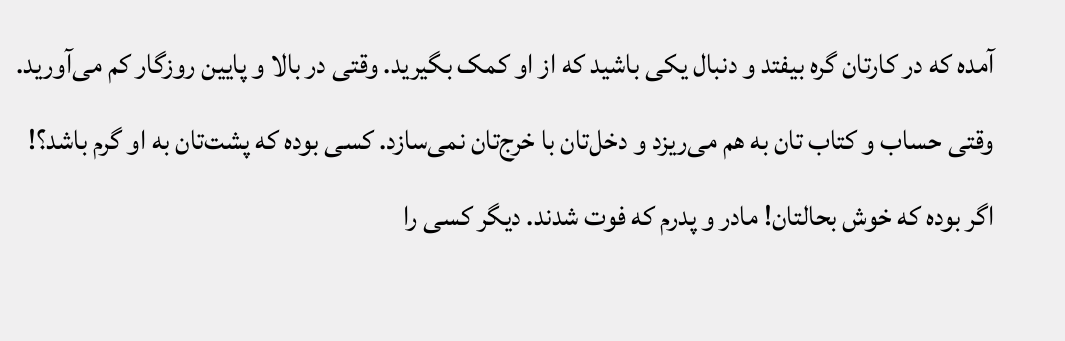آمده که در کارتان گره بیفتد و دنبال یکی باشید که از او کمک بگیرید. وقتی در بالا و پایین روزگار کم می‌آورید. وقتی حساب و کتاب تان به هم می‌ریزد و دخل‌تان با خرج‌تان نمی‌سازد. کسی بوده که پشت‌تان به او گرم باشد؟! اگر بوده که خوش بحالتان! مادر و پدرم که فوت شدند. دیگر کسی را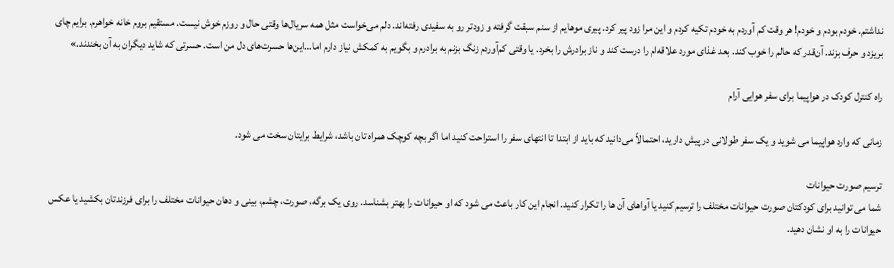نداشتم. خودم بودم و خودم! هر وقت کم ‌آوردم به خودم تکیه کردم و این مرا زود پیر کرد. پیری موهایم از سنم سبقت گرفته‌ و زودتر رو به سفیدی رفته‌اند. دلم می‌خواست مثل همه سریال‌ها وقتی حال و روزم خوش نیست. مستقیم بروم خانه خواهرم. برایم چای بریزد و حرف بزند. آن‌قدر که حالم را خوب کند. بعد غذای مورد علاقه‌ام را درست کند و ناز برادرش را بخرد. یا وقتی کم‌آوردم زنگ بزنم به برادرم و بگویم به کمکش نیاز دارم اما…این‌ها حسرت‌های دل من است. حسرتی که شاید دیگران به آن بخندند.»

راه کنترل کودک در هواپیما برای سفر هوایی آرام

زمانی که وارد هواپیما می شوید و یک سفر طولانی در پیش دارید، احتمالاً می‌دانید که باید از ابتدا تا انتهای سفر را استراحت کنید اما اگر بچه کوچک همراه تان باشد، شرایط برایتان سخت می شود.

ترسیم صورت حیوانات
شما می توانید برای کودکتان صورت حیوانات مختلف را ترسیم کنید یا آواهای آن ها را تکرار کنید. انجام این کار باعث می شود که او حیوانات را بهتر بشناسد. روی یک برگه، صورت، چشم، بینی و دهان حیوانات مختلف را برای فرزندتان بکشید یا عکس حیوانات را به او نشان دهید.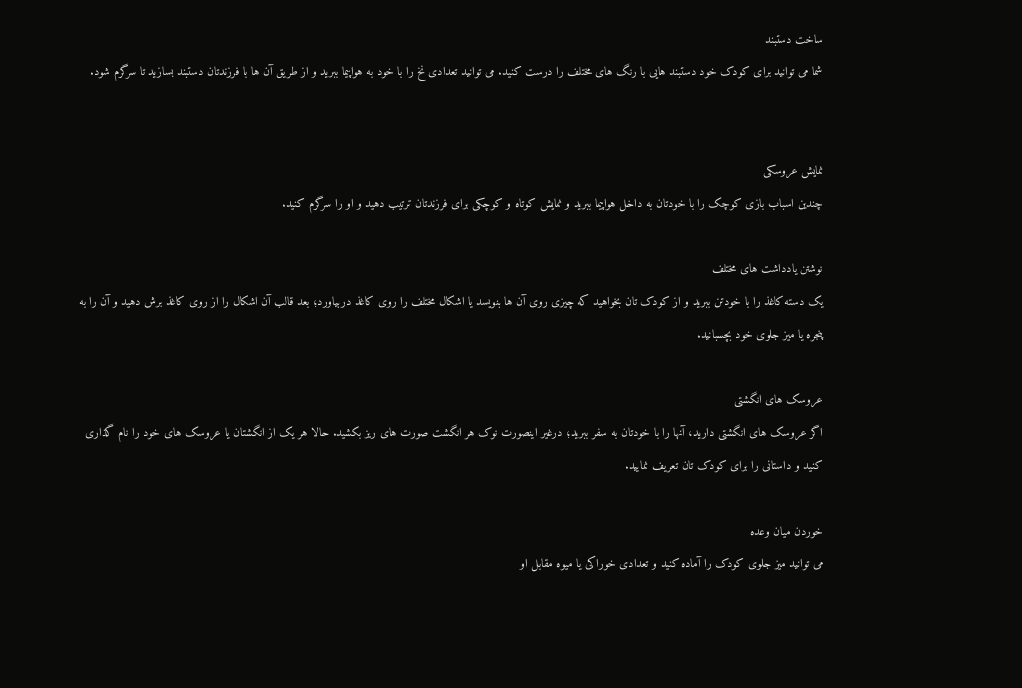ساخت دستبند
شما می توانید برای کودک خود دستبند هایی با رنگ های مختلف را درست کنید. می توانید تعدادی نخ را با خود به هواپیما ببرید و از طریق آن ها با فرزندتان دستبند بسازید تا سرگرم شود.


نمایش عروسکی
چندین اسباب بازی کوچک را با خودتان به داخل هواپیما ببرید و نمایش کوتاه و کوچکی برای فرزندتان ترتیب دهید و او را سرگرم کنید.

نوشتن یادداشت های مختلف
یک دسته کاغذ را با خودتن ببرید و از کودک تان بخواهید که چیزی روی آن ها بنویسد یا اشکال مختلف را روی کاغذ دربیاورد؛ بعد قالب آن اشکال را از روی کاغذ برش دهید و آن را به پنجره یا میز جلوی خود بچسبانید.

عروسک های انگشتی
اگر عروسک های انگشتی دارید، آنها را با خودتان به سفر ببرید؛ درغیر اینصورت نوک هر انگشت صورت های ریز بکشید. حالا هر یک از انگشتان یا عروسک های خود را نام گذاری کنید و داستانی را برای کودک تان تعریف نمایید.

خوردن میان وعده
می توانید میز جلوی کودک را آماده کنید و تعدادی خوراکی یا میوه مقابل او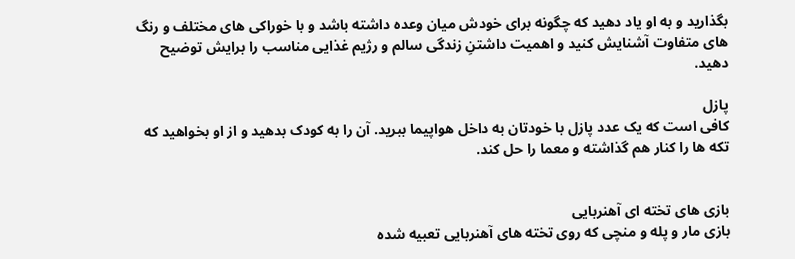بگذارید و به او یاد دهید که چگونه برای خودش میان وعده داشته باشد و با خوراکی‌ های مختلف و رنگ های متفاوت آشنایش کنید و اهمیت داشتنِ زندگی سالم و رژیم غذایی مناسب را برایش توضیح دهید.

پازل
کافی است که یک عدد پازل با خودتان به داخل هواپیما ببرید. آن را به کودک بدهید و از او بخواهید که تکه ها را کنار هم گذاشته و معما را حل کند.


بازی های تخته ای آهنربایی
بازی مار و پله و منچی که روی تخته های آهنربایی تعبیه شده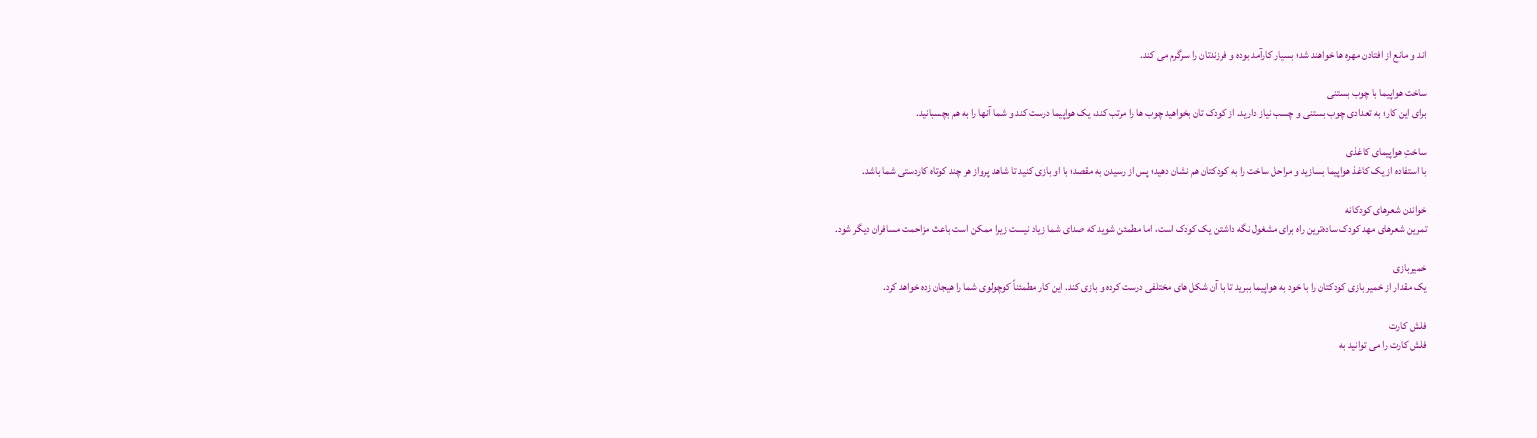اند و مانع از افتادن مهره ها خواهند شد؛ بسیار کارآمد بوده و فرزندتان را سرگرم می کند.

ساخت هواپیما با چوب بستنی
برای این کار؛ به تعدادی چوب بستنی و چسب نیاز دارید. از کودک تان بخواهید چوب ها را مرتب کند، یک هواپیما درست کند و شما آنها را به هم بچسبانید.

ساختِ هواپیمای کاغذی
با استفاده از یک کاغذ هواپیما بسازید و مراحل ساخت را به کودکتان هم نشان دهید؛ پس از رسیدن به مقصد؛ با او بازی کنید تا شاهد پرواز هر چند کوتاه کاردستی شما باشد.

خواندن شعرهای کودکانه
تمرین شعرهای مهد کودک ساده‌ترین راه برای مشغول نگه داشتن یک کودک است، اما مطمئن شوید که صدای شما زیاد نیست زیرا ممکن است باعث مزاحمت مسافران دیگر شود.

خمیربازی
یک مقدار از خمیر بازی کودکتان را با خود به هواپیما ببرید تا با آن شکل های مختلفی درست کرده و بازی کند. این کار مطمئناً کوچولوی شما را هیجان زده خواهد کرد.

فلش کارت
فلش کارت را می توانید به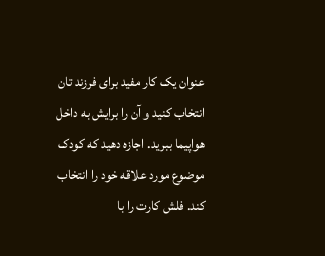عنوان یک کار مفید برای فرزند تان انتخاب کنید و آن را برایش به داخل هواپیما ببرید. اجازه دهید که کودک موضوع مورد علاقه خود را انتخاب کند. فلش کارت را با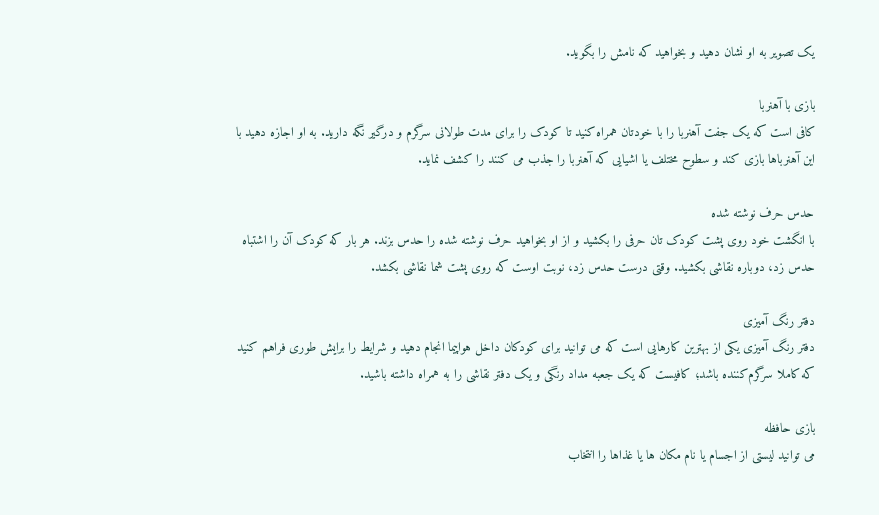یک تصویر به او نشان دهید و بخواهید که نامش را بگوید.

بازی با آهنربا
کافی است که یک جفت آهنربا را با خودتان همراه کنید تا کودک را برای مدت طولانی سرگرم و درگیر نگه دارید. به او اجازه دهید با این آهنرباها بازی کند و سطوح مختلف یا اشیایی که آهنربا را جذب می کنند را کشف نماید.

حدس حرف نوشته شده
با انگشت خود روی پشت کودک تان حرفی را بکشید و از او بخواهید حرف نوشته شده را حدس بزند. هر بار که کودک آن را اشتباه حدس زد، دوباره نقاشی بکشید. وقتی درست حدس زد، نوبت اوست که روی پشت شما نقاشی بکشد.

دفتر رنگ آمیزی
دفتر رنگ آمیزی یکی از بهترین کارهایی است که می‌ توانید برای کودکان داخل هواپیما انجام دهید و شرایط را برایش طوری فراهم کنید که کاملا سرگرم‌کننده باشد؛ کافیست که یک جعبه مداد رنگی و یک دفتر نقاشی را به همراه داشته باشید.

بازی حافظه
می توانید لیستی از اجسام یا نام مکان ها یا غذاها را انتخاب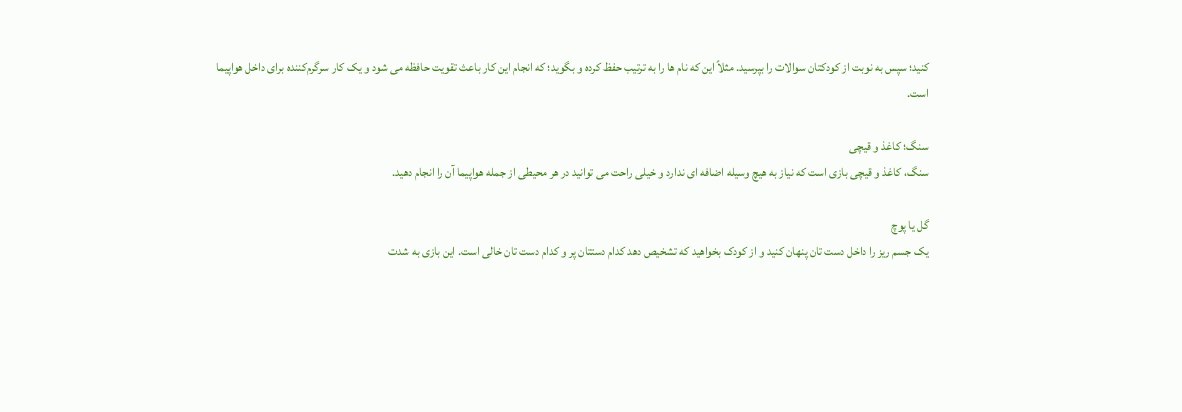کنید؛ سپس به نوبت از کودکتان سوالات را بپرسید. مثلاً این که نام ها را به ترتیب حفظ کرده و بگوید؛ که انجام این کار باعث تقویت حافظه می شود و یک کار سرگرم‌کننده برای داخل هواپیما است.

سنگ؛ کاغذ و قیچی
سنگ، کاغذ و قیچی بازی است که نیاز به هیچ وسیله اضافه ای ندارد و خیلی راحت می توانید در هر محیطی از جمله هواپیما آن را انجام دهید‌‌.

گل یا پوچ
یک جسم ریز را داخل دست تان پنهان کنید و از کودک بخواهید که تشخیص دهد کدام دستتان پر و کدام دست تان خالی است. این بازی به شدت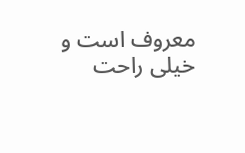معروف است و خیلی راحت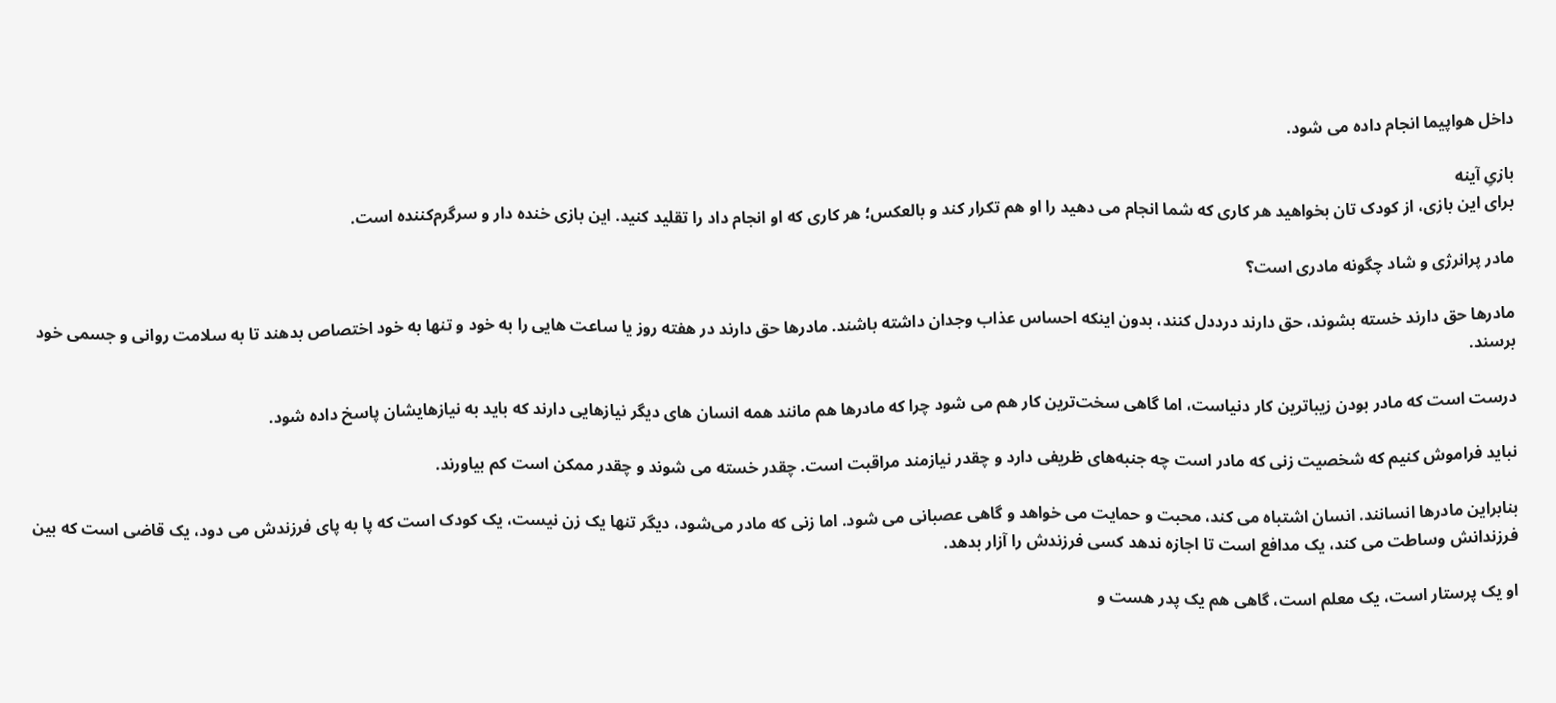داخل هواپیما انجام داده می شود.

بازیِ آینه
برای این بازی، از کودک تان بخواهید هر کاری که شما انجام می دهید را او هم تکرار کند و بالعکس؛ هر کاری که او انجام داد را تقلید کنید. این بازی خنده دار و سرگرم‌کننده است.

مادر پرانرژی و شاد چگونه مادری است؟

مادرها حق دارند خسته بشوند، حق دارند درددل کنند، بدون اینکه احساس عذاب وجدان داشته باشند. مادرها حق دارند در هفته روز یا ساعت هایی را به خود و تنها به خود اختصاص بدهند تا به سلامت روانی و جسمی خود برسند.

درست است که مادر بودن زیباترین کار دنیاست، اما گاهی سخت‌ترین کار هم می شود چرا که مادرها هم مانند همه انسان های دیگر نیازهایی دارند که باید به نیازهایشان پاسخ داده شود.

نباید فراموش کنیم که شخصیت زنی که مادر است چه جنبه‌های ظریفی دارد و چقدر نیازمند مراقبت است. چقدر خسته می شوند و چقدر ممکن است کم بیاورند.

بنابراین مادرها انسانند. انسان اشتباه می کند، محبت و حمایت می خواهد و گاهی عصبانی می شود. اما زنی که مادر می‌شود، دیگر تنها یک زن نیست، یک کودک است که پا به پای فرزندش می دود، یک قاضی است که بین فرزندانش وساطت می کند، یک مدافع است تا اجازه ندهد کسی فرزندش را آزار بدهد.

او یک پرستار است، یک معلم است، گاهی هم یک پدر هست و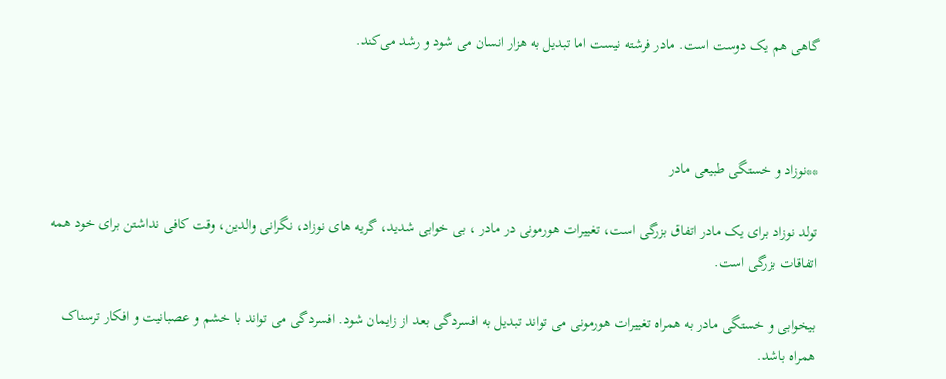گاهی هم یک دوست است. مادر فرشته نیست اما تبدیل به هزار انسان می شود و رشد می‌کند.



**نوزاد و خستگی طبیعی مادر

تولد نوزاد برای یک مادر اتفاق بزرگی است، تغییرات هورمونی در مادر ، بی خوابی شدید، گریه های نوزاد، نگرانی والدین، وقت کافی نداشتن برای خود همه اتفاقات بزرگی است.

بیخوابی و خستگی مادر به همراه تغییرات هورمونی می تواند تبدیل به افسردگی بعد از زایمان شود. افسردگی می تواند با خشم و عصبانیت و افکار ترسناک همراه باشد.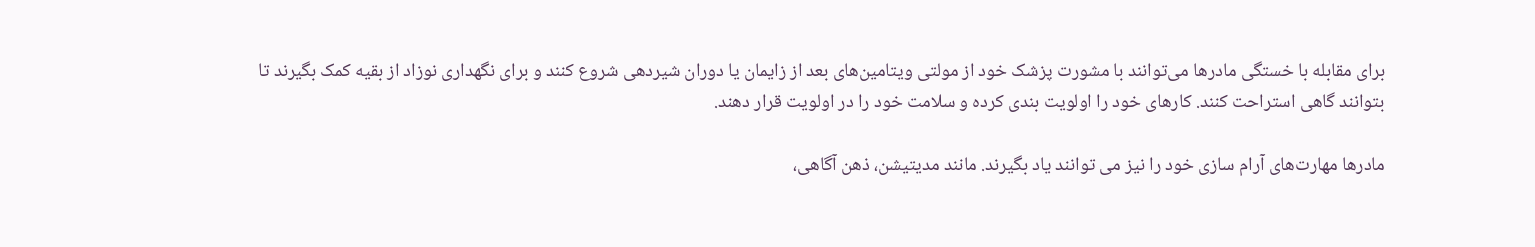برای مقابله با خستگی مادرها می‌توانند با مشورت پزشک خود از مولتی ویتامین‌های بعد از زایمان یا دوران شیردهی شروع کنند و برای نگهداری نوزاد از بقیه کمک بگیرند تا بتوانند گاهی استراحت کنند. کارهای خود را اولویت بندی کرده و سلامت خود را در اولویت قرار دهند.

مادرها مهارت‌های آرام سازی خود را نیز می توانند یاد بگیرند. مانند مدیتیشن، ذهن آگاهی،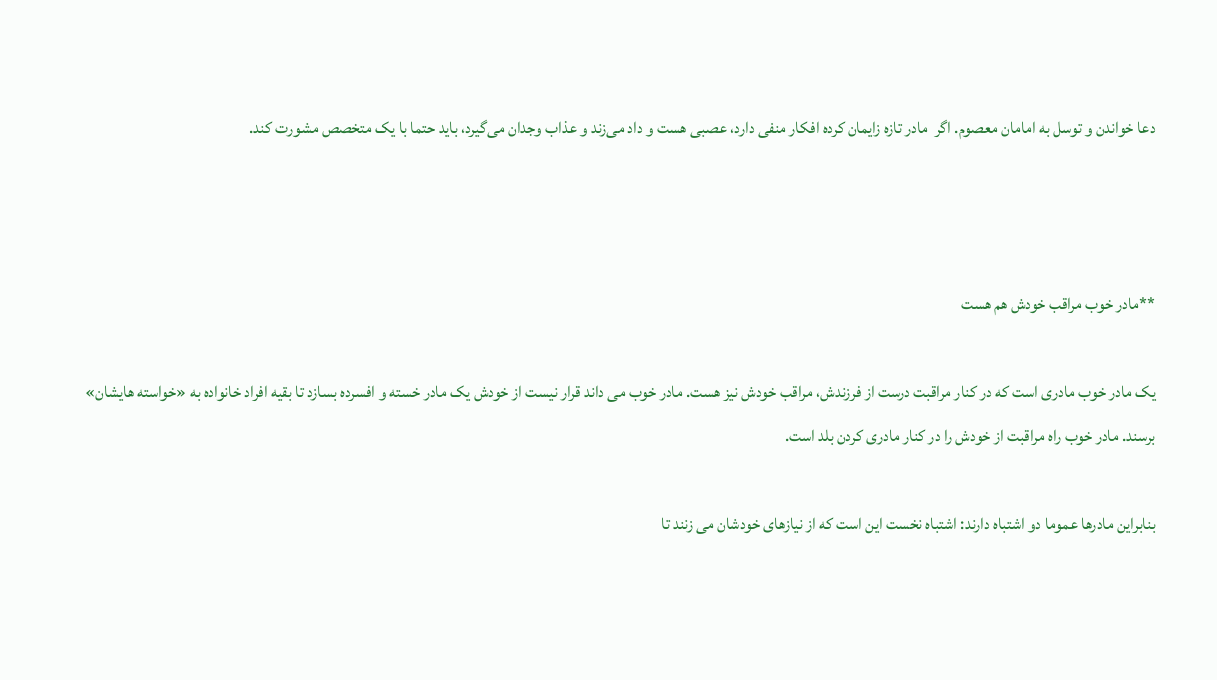دعا خواندن و توسل به امامان معصوم. اگر  مادر تازه زایمان کرده افکار منفی دارد، عصبی هست و داد می‌زند و عذاب وجدان می‌گیرد، باید حتما با یک متخصص مشورت کند.



**مادر خوب مراقب خودش هم هست

یک مادر خوب مادری است که در کنار مراقبت درست از فرزندش، مراقب خودش نیز هست. مادر خوب می داند قرار نیست از خودش یک مادر خسته و افسرده بسازد تا بقیه افراد خانواده به «خواسته هایشان» برسند. مادر خوب راه مراقبت از خودش را در کنار مادری کردن بلد است.

بنابراین مادرها عموما دو اشتباه دارند: اشتباه نخست این است که از نیازهای خودشان می زنند تا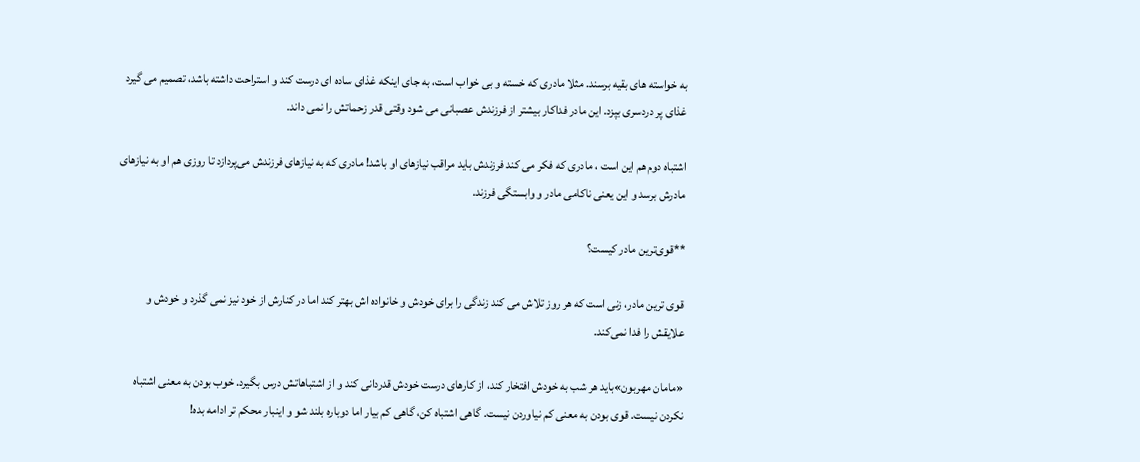به خواسته های بقیه برسند. مثلا مادری که خسته و بی خواب است، به جای اینکه غذای ساده ای درست کند و استراحت داشته باشد، تصمیم می گیرد غذای پر دردسری بپزد. این مادر فداکار بیشتر از فرزندش عصبانی می شود وقتی قدر زحماتش را نمی داند.

اشتباه دوم هم این است ، مادری که فکر می کند فرزندش باید مراقب نیازهای او باشد! مادری که به نیازهای فرزندش می‌پردازد تا روزی هم او به نیازهای مادرش برسد و این یعنی ناکامی مادر و وابستگی فرزند.

**قوی‌ترین مادر کیست؟

قوی ترین مادر، زنی است که هر روز تلاش می کند زندگی را برای خودش و خانواده اش بهتر کند اما در کنارش از خود نیز نمی گذرد و خودش و علایقش را فدا نمی‌کند.

«مامان مهربون»باید هر شب به خودش افتخار کند، از کارهای درست خودش قدردانی کند و از اشتباهاتش درس بگیرد. خوب بودن به معنی اشتباه نکردن نیست. قوی بودن به معنی کم نیاوردن نیست. گاهی اشتباه کن، گاهی کم بیار اما دوباره بلند شو و اینبار محکم تر ادامه بده!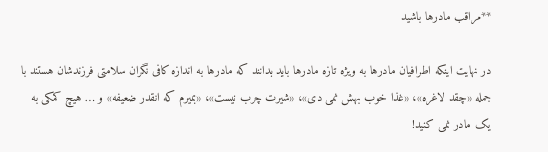**مراقب مادرها باشید

در نهایت اینکه اطرافیان مادرها به ویژه تازه مادرها باید بدانند که مادرها به اندازه کافی نگران سلامتی فرزندشان هستند با جمله «چقد لاغره»، «غذا خوب بهش نمی دی»، «شیرت چرب نیست»، «بمیرم که انقدر ضعیفه» و … هیچ کمکی به یک مادر نمی کنید!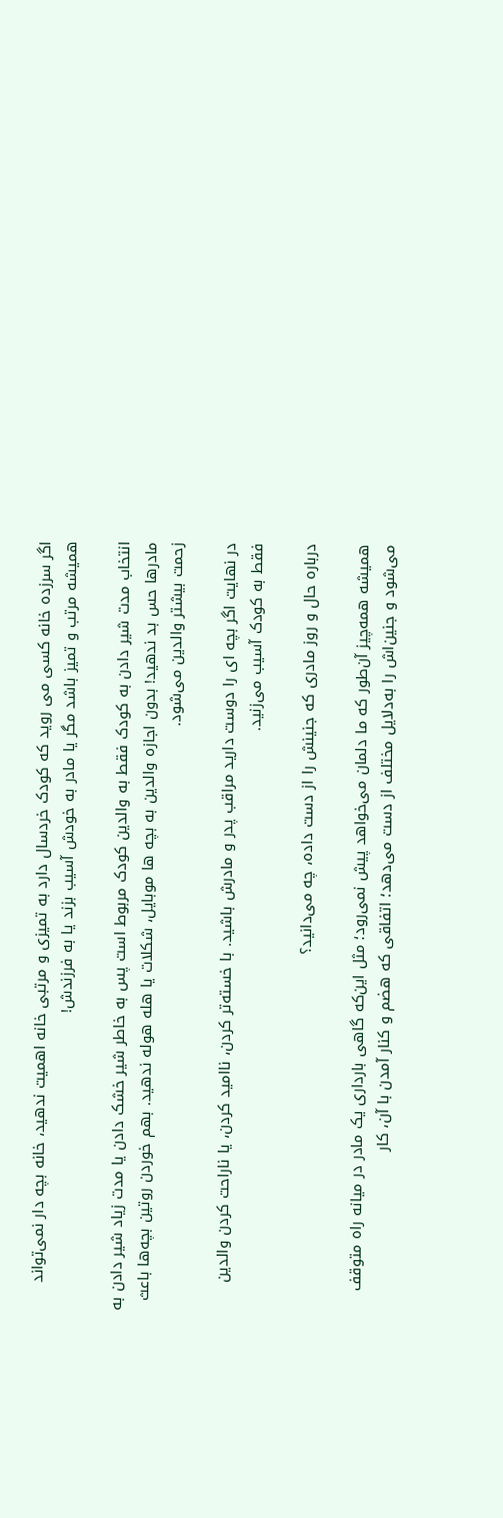اگر سرزده خانه کسی می روید که کودک خردسال دارد به تمیزی و مرتبی خانه اهمیت ندهید، خانه بچه دار نمی‌تواند همیشه مرتب و تمیز باشد مگر یا مادر به خودش آسیب بزند یا به فرزندش!

انتخاب مدت شیر دادن به کودک فقط به والدین کودک مربوط است پس به خاطر شیر خشک دادن یا مدت زیاد شیر دادن به مادرها حس بد ندهید! بدون اجازه والدین به بچه ها موبایل، شکلات یا هله هوله ندهید. بهم خوردن روتین بچه‌ها باعث زحمت بیشتر والدین می‌شود.

در نهایت اگر بچه ای را دوست دارید مراقب پدر و مادرش باشید. با خسته‌تر کردن، ناامید کردن، یا ناراحت کردن والدین فقط به کودک آسیب می‌زنید.

درباره حال و روز مادری که جنینش را از دست داده، چه می‌دانید؟

همیشه همه‌چیز آن‌طور که ما دلمان می‌خواهد پیش نمی‌رود؛ مثل این‌که گاهی بارداری یک مادر در میانه راه متوقف می‌شود و جنین‌اش را به‌دلایل مختلف از دست می‌دهد؛ اتفاقی که هضم و کنار آمدن با آن، کار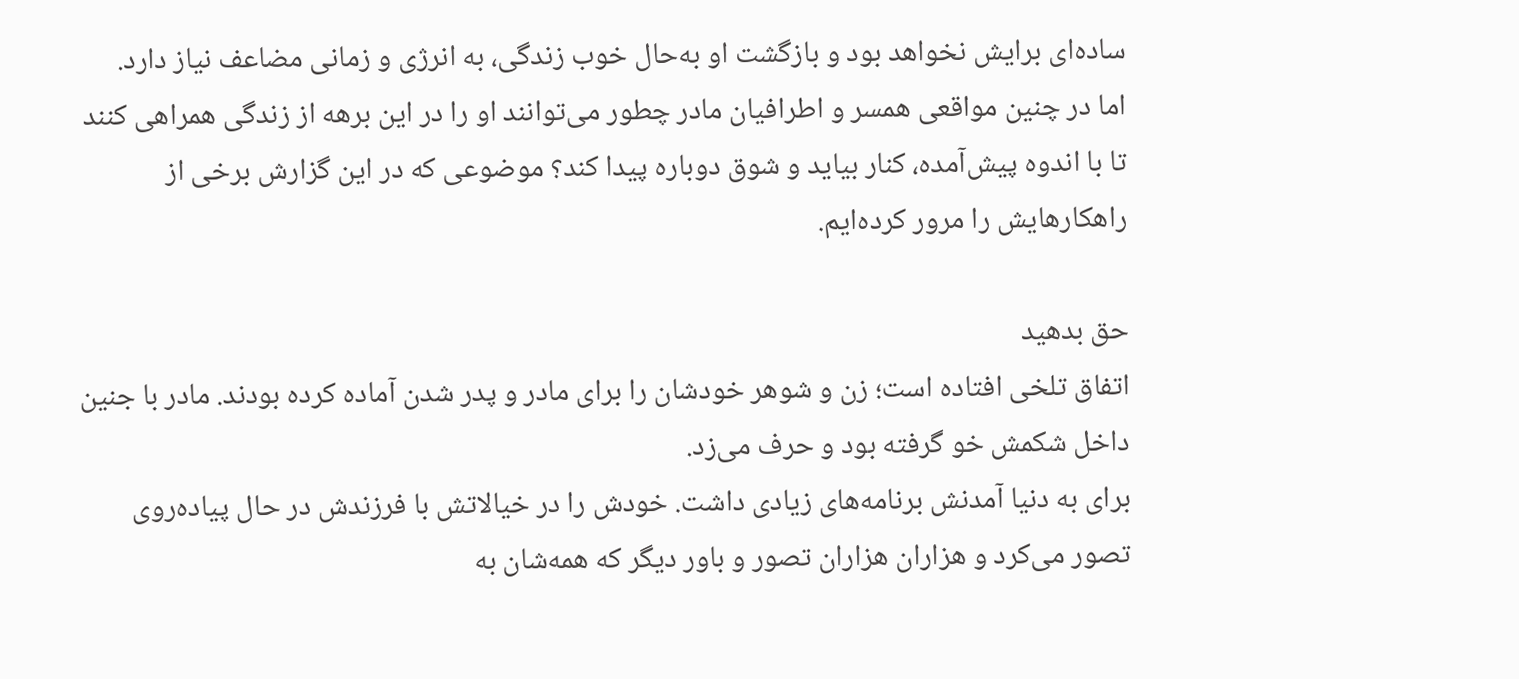ساده‌ای برایش نخواهد بود و بازگشت او به‌حال خوب زندگی، به انرژی و زمانی مضاعف نیاز دارد.
اما در چنین مواقعی همسر و اطرافیان مادر چطور می‌توانند او را در این برهه از زندگی همراهی کنند تا با اندوه پیش‌آمده، کنار بیاید و شوق دوباره پیدا کند؟ موضوعی که در این گزارش برخی از راهکارهایش را مرور کرده‌ایم.

حق بدهید
اتفاق تلخی افتاده است؛ زن و شوهر خودشان را برای مادر و پدر شدن آماده کرده بودند. مادر با جنین داخل شکمش خو گرفته بود و حرف می‌زد.
برای به دنیا آمدنش برنامه‌های زیادی داشت. خودش را در خیالاتش با فرزندش در حال پیاده‌روی تصور می‌کرد و هزاران هزاران تصور و باور دیگر که همه‌شان به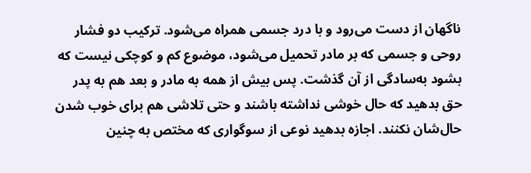ناگهان از دست می‌رود و با درد جسمی همراه می‌شود. ترکیب دو فشار روحی و جسمی که بر مادر تحمیل می‌شود، موضوع کم و کوچکی نیست که بشود به‌سادگی از آن گذشت. پس بیش از همه به مادر و بعد هم به پدر حق بدهید که حال خوشی نداشته باشند و حتی تلاشی هم برای خوب شدن حال‌شان نکنند. اجازه بدهید نوعی از سوگواری که مختص به چنین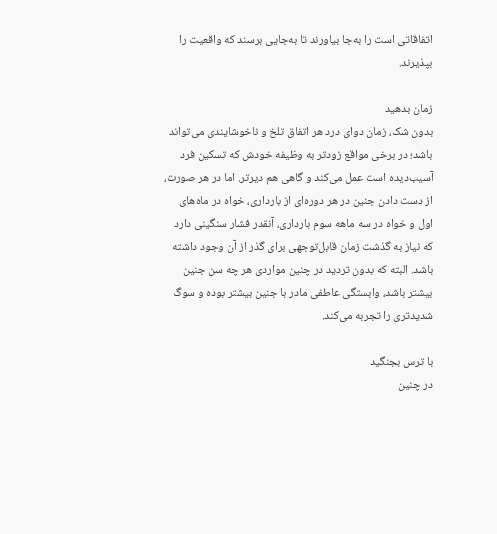اتفاقاتی است را به‌جا بیاورند تا به‌جایی برسند که واقعیت را بپذیرند.

زمان بدهید
بدون شک، زمان دوای درد هر اتفاق تلخ و ناخوشایندی می‌تواند باشد؛ در برخی مواقع زودتر به وظیفه خودش که تسکین فرد آسیب‌دیده است عمل می‌کند و گاهی هم دیرتر. اما در هر صورت، از دست دادن جنین در هر دوره‌ای از بارداری، خواه در ماه‌های اول و خواه در سه ماهه سوم بارداری، آنقدر فشار سنگینی دارد که نیاز به گذشت زمان قابل‌توجهی برای گذر از آن وجود داشته باشد. البته که بدون تردید در چنین مواردی هر چه سن جنین بیشتر باشد، وابستگی عاطفی مادر با جنین بیشتر بوده و سوگ شدیدتری را تجربه می‌کند.

با ترس بجنگید
در چنین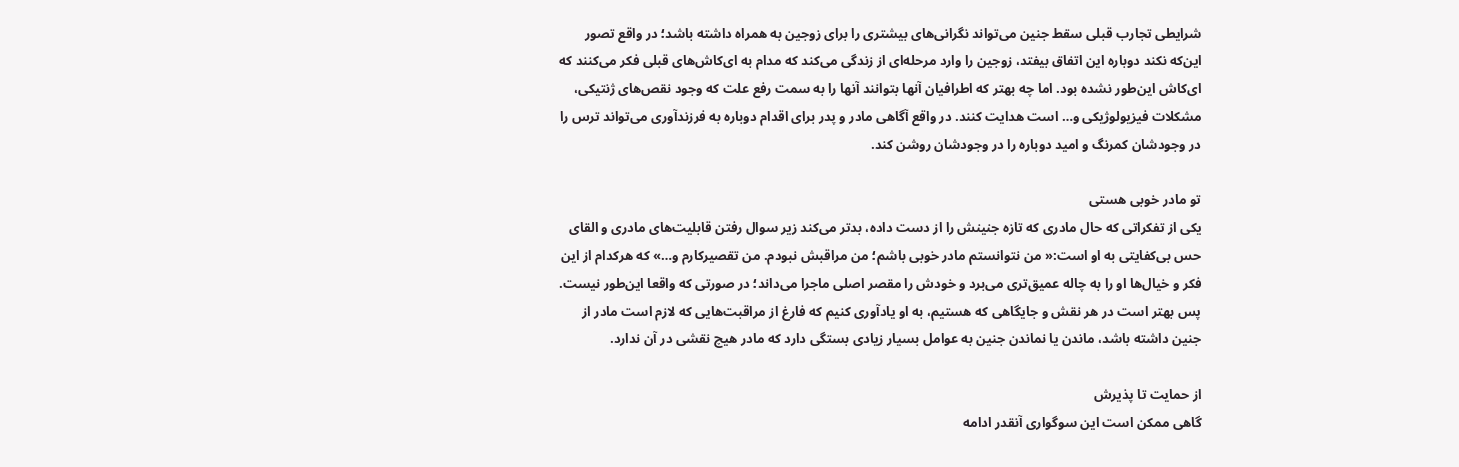شرایطی تجارب قبلی سقط جنین می‌تواند نگرانی‌های بیشتری را برای زوجین به همراه داشته باشد؛ در واقع تصور این‌که نکند دوباره این اتفاق بیفتد، زوجین را وارد مرحله‌ای از زندگی می‌کند که مدام به ای‌کاش‌های قبلی فکر می‌کنند که ای‌کاش این‌طور نشده بود. اما چه بهتر که اطرافیان آنها بتوانند آنها را به سمت رفع علت که وجود نقص‌های ژنتیکی، مشکلات فیزیولوژیکی و… است هدایت کنند. در واقع آگاهی مادر و پدر برای اقدام دوباره به فرزندآوری می‌تواند ترس را در وجودشان کمرنگ و امید دوباره را در وجودشان روشن کند.

تو مادر خوبی هستی
یکی از تفکراتی که حال مادری که تازه جنینش را از دست داده، بدتر می‌کند زیر سوال رفتن قابلیت‌های مادری و القای حس بی‌کفایتی به او است:« من نتوانستم مادر خوبی باشم؛ من مراقبش نبودم. من تقصیرکارم و…» که هرکدام از این فکر و خیال‌ها او را به چاله عمیق‌تری می‌برد و خودش را مقصر اصلی ماجرا می‌داند؛ در صورتی که واقعا این‌طور نیست. پس بهتر است در هر نقش و جایگاهی که هستیم، به او یادآوری کنیم که فارغ از مراقبت‌هایی که لازم است مادر از جنین داشته باشد، ماندن یا نماندن جنین به عوامل بسیار زیادی بستگی دارد که مادر هیچ نقشی در آن ندارد.

از حمایت تا پذیرش
گاهی ممکن است این سوگواری آنقدر ادامه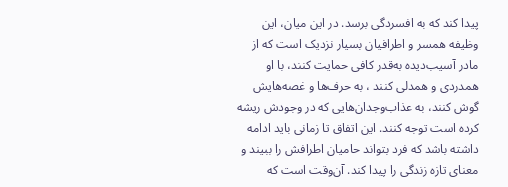پیدا کند که به افسردگی برسد. در این میان، این وظیفه همسر و اطرافیان بسیار نزدیک است که از مادر آسیب‌دیده به‌قدر کافی حمایت کنند، با او همدردی و همدلی کنند ، به حرف‌ها و غصه‌هایش گوش کنند، به عذاب‌وجدان‌هایی که در وجودش ریشه کرده است توجه کنند. این اتفاق تا زمانی باید ادامه داشته باشد که فرد بتواند حامیان اطرافش را ببیند و معنای تازه زندگی را پیدا کند. آن‌وقت است که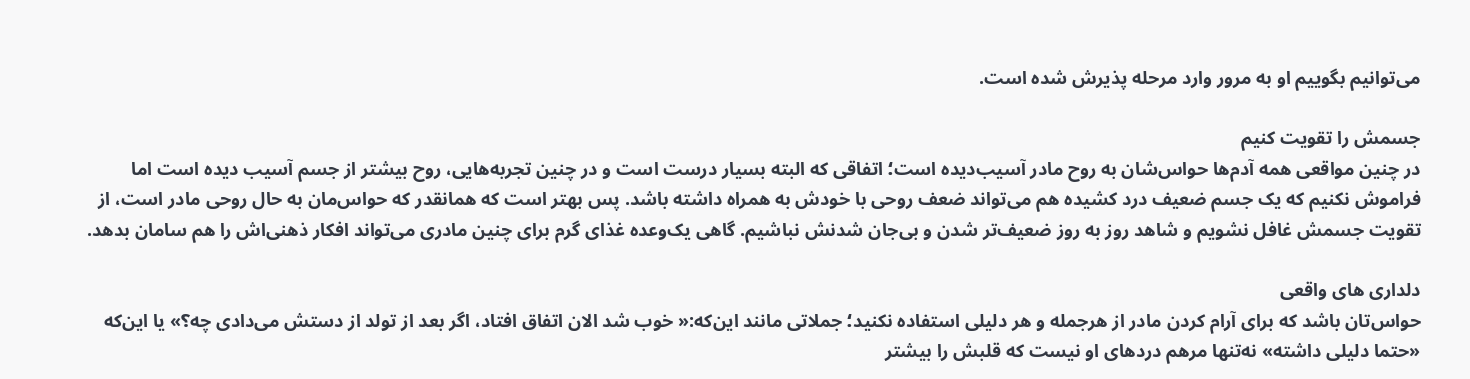می‌توانیم بگوییم او به مرور وارد مرحله پذیرش شده است‌.

جسمش را تقویت کنیم
در چنین مواقعی همه آدم‌ها حواس‌شان به روح مادر آسیب‌دیده است؛ اتفاقی که البته بسیار درست است و در چنین تجربه‌هایی، روح بیشتر از جسم آسیب دیده است اما فراموش نکنیم که یک جسم ضعیف درد کشیده هم می‌تواند ضعف روحی با خودش به همراه داشته باشد. پس بهتر است که همانقدر که حواس‌مان به حال روحی مادر است، از تقویت جسمش غافل نشویم و شاهد روز به روز ضعیف‌تر شدن و بی‌جان شدنش نباشیم. گاهی یک‌وعده غذای گرم برای چنین مادری می‌تواند افکار ذهنی‌اش را هم سامان بدهد.

دلداری‌ های واقعی
حواس‌تان باشد که برای آرام کردن مادر از هر‌جمله و هر دلیلی استفاده نکنید؛ جملاتی مانند این‌که:« خوب شد الان اتفاق افتاد، اگر بعد از تولد از دستش می‌دادی چه؟» یا این‌که «حتما دلیلی داشته» نه‌تنها مرهم دردهای او نیست که قلبش را بیشتر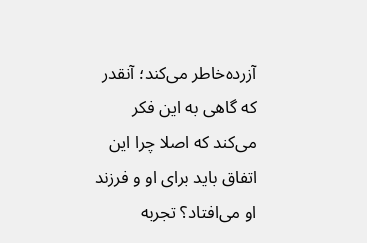آزرده‌خاطر می‌کند؛ آنقدر که گاهی به این فکر می‌کند که اصلا چرا این اتفاق باید برای او و فرزند او می‌افتاد؟ تجربه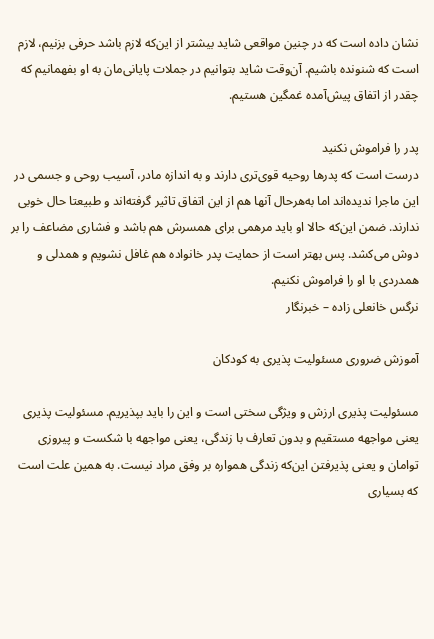نشان داده است که در چنین مواقعی شاید بیشتر از این‌که لازم باشد حرفی بزنیم، لازم است که شنونده باشیم. آن‌وقت شاید بتوانیم در جملات پایانی‌مان به او بفهمانیم که چقدر از اتفاق پیش‌آمده غمگین هستیم.

پدر را فراموش نکنید
درست است که پدرها روحیه قوی‌تری دارند و به اندازه مادر، آسیب روحی و جسمی در این ماجرا ندیده‌اند اما به‌هرحال آنها هم از این اتفاق تاثیر گرفته‌اند و طبیعتا حال خوبی ندارند. ضمن این‌که حالا او باید مرهمی برای همسرش هم باشد و فشاری مضاعف را بر دوش می‌کشد. پس بهتر است از حمایت پدر خانواده هم غافل نشویم و همدلی و همدردی با او را فراموش نکنیم.
نرگس‌ خانعلی زاده – خبرنگار

آموزش ضروری مسئولیت‌ پذیری به کودکان

مسئولیت‌ پذیری ارزش و ویژگی سختی است و این را باید بپذیریم. مسئولیت‌ پذیری یعنی مواجهه مستقیم و بدون تعارف با زندگی، یعنی مواجهه با شکست و پیروزی توامان و یعنی پذیرفتن این‌که زندگی همواره بر وفق مراد نیست. به همین علت است که بسیاری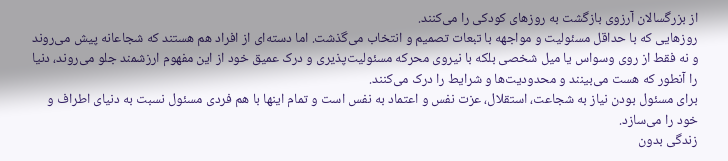از بزرگسالان آرزوی بازگشت به روزهای کودکی را می‌‌کنند.
روزهایی که با حداقل مسئولیت و مواجهه با تبعات تصمیم و انتخاب می‌‌گذشت. اما دسته‌ای از افراد هم هستند که شجاعانه پیش می‌‌روند و نه فقط از روی وسواس یا میل شخصی بلکه با نیروی محرکه مسئولیت‌پذیری و درک عمیق خود از این مفهوم ارزشمند جلو می‌‌روند، دنیا را آنطور که هست می‌بینند و محدودیت‌ها و شرایط را درک می‌کنند.
برای مسئول بودن نیاز به شجاعت، استقلال، عزت نفس و اعتماد به نفس است و تمام اینها با هم فردی مسئول نسبت به دنیای اطراف و خود را می‌سازد.
زندگی بدون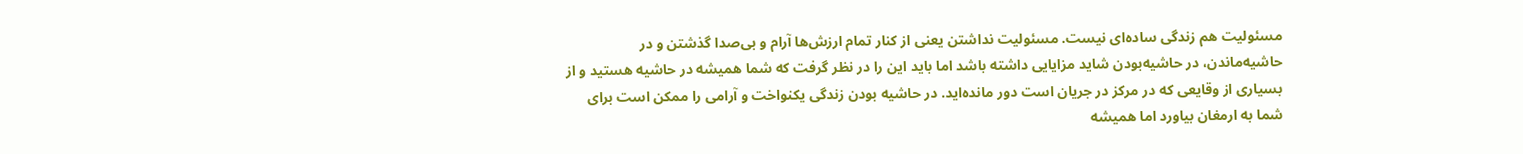مسئولیت هم زندگی ساده‌ای نیست. مسئولیت نداشتن یعنی از کنار تمام ارزش‌ها آرام و بی‌صدا گذشتن و در حاشیه‌ماندن، در حاشیه‌بودن شاید مزایایی داشته باشد اما باید این را در نظر گرفت که شما همیشه در حاشیه هستید و از بسیاری از وقایعی که در مرکز در جریان است دور مانده‌اید. در حاشیه بودن زندگی یکنواخت و آرامی را ممکن است برای شما به ارمغان بیاورد اما همیشه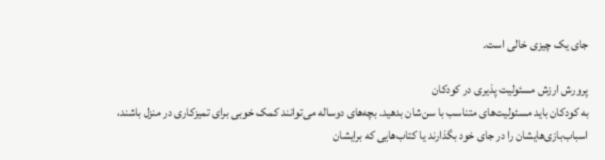جای یک چیزی خالی است.

پرورش ارزش مسئولیت‌ پذیری در کودکان
به کودکان باید مسئولیت‌های متناسب با سن‌شان بدهید. بچه‌های دوساله می‌‌توانند کمک خوبی برای تمیزکاری در منزل باشند، اسباب‌بازی‌هایشان را در جای خود بگذارند یا کتاب‌هایی که برایشان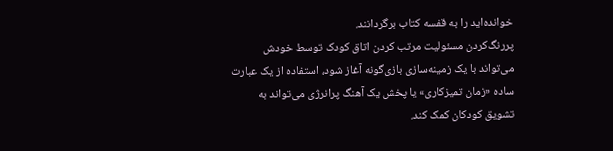خوانده‌اید را به قفسه کتاب برگردانند.
پررنگ‌کردن مسئولیت مرتب کردن اتاق کودک توسط خودش می‌تواند با یک زمینه‌سازی بازی‌گونه آغاز شود، استفاده از یک عبارت ساده «زمان تمیزکاری» یا پخش یک آهنگ پرانرژی می‌تواند به تشویق کودکان کمک کند.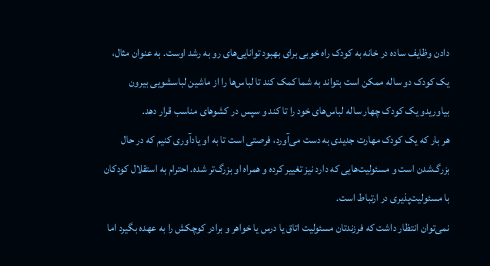دادن وظایف ساده در خانه به کودک راه خوبی برای بهبود توانایی‌های رو به رشد اوست. به عنوان مثال، یک کودک دو ساله ممکن است بتواند به شما کمک کند تا لباس‌ها را از ماشین لباسشویی بیرون بیاوریدو یک کودک چهار ساله لباس‌های خود را تا کند و سپس در کشوهای مناسب قرار دهد.
هر بار که یک کودک مهارت جدیدی به دست می‌آورد، فرصتی است تا به او یادآوری کنیم که در حال بزرگ‌شدن است و مسئولیت‌هایی که دارد نیز تغییر کرده و همراه او بزرگ‌تر شده. احترام به استقلال کودکان با مسئولیت‌پذیری در ارتباط است.
نمی‌توان انتظار داشت که فرزندتان مسئولیت اتاق یا درس یا خواهر و برادر کوچکش را به عهده بگیرد اما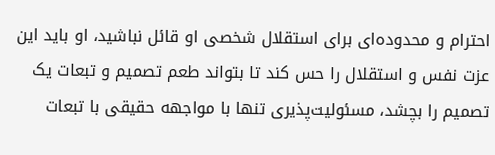احترام و محدوده‌ای برای استقلال شخصی او قائل نباشید، او باید این عزت نفس و استقلال را حس کند تا بتواند طعم تصمیم و تبعات یک تصمیم را بچشد، مسئولیت‌پذیری تنها با مواجهه حقیقی با تبعات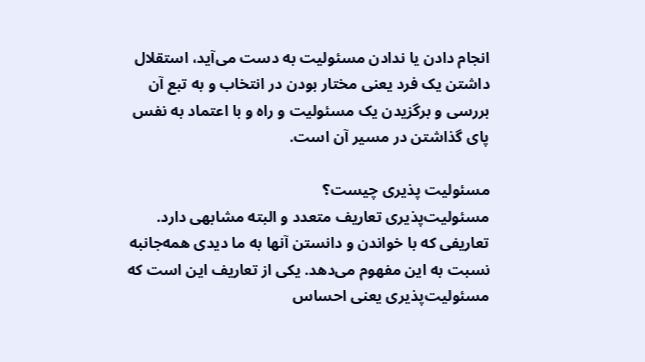انجام دادن یا ندادن مسئولیت به دست می‌‌آید، استقلال داشتن یک فرد یعنی مختار بودن در انتخاب و به تبع آن بررسی و برگزیدن یک مسئولیت و راه و با اعتماد به نفس پای گذاشتن در مسیر آن است.

مسئولیت‌ پذیری چیست؟
مسئولیت‌پذیری تعاریف متعدد و البته مشابهی دارد. تعاریفی که با خواندن و دانستن آنها به ما دیدی همه‌جانبه نسبت به این مفهوم می‌دهد. یکی از تعاریف این است که مسئولیت‌پذیری یعنی احساس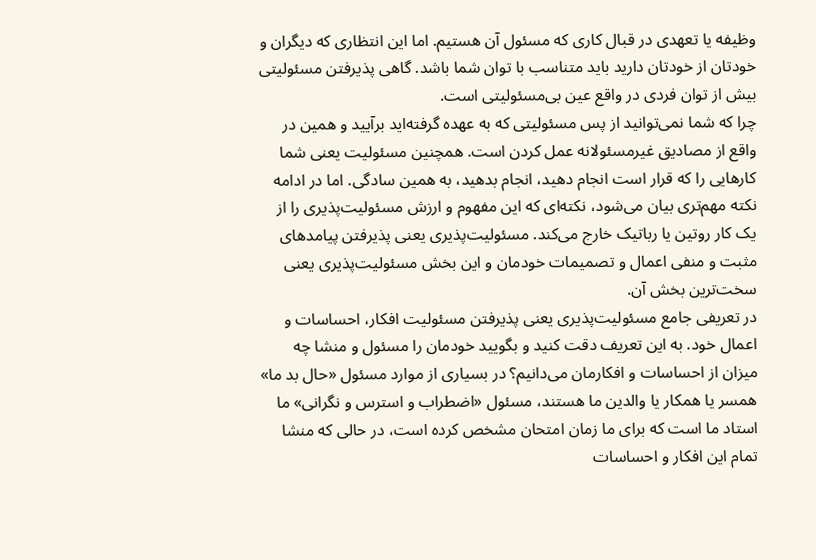وظیفه یا تعهدی در قبال کاری که مسئول آن هستیم. اما این انتظاری که دیگران و خودتان از خودتان دارید باید متناسب با توان شما باشد. گاهی پذیرفتن مسئولیتی بیش از توان فردی در واقع عین بی‌مسئولیتی است.
چرا که شما نمی‌توانید از پس مسئولیتی که به عهده گرفته‌اید برآیید و همین در واقع از مصادیق غیرمسئولانه عمل کردن است. همچنین مسئولیت یعنی شما کارهایی را که قرار است انجام دهید، انجام بدهید، به همین سادگی. اما در ادامه نکته مهم‌تری بیان می‌شود، نکته‌ای که این مفهوم و ارزش مسئولیت‌پذیری را از یک کار روتین یا رباتیک خارج می‌کند. مسئولیت‌پذیری یعنی پذیرفتن پیامدهای مثبت و منفی اعمال و تصمیمات خودمان و این بخش مسئولیت‌پذیری یعنی سخت‌ترین بخش آن.
در تعریفی جامع مسئولیت‌پذیری یعنی پذیرفتن مسئولیت افکار، احساسات و اعمال خود. به این تعریف دقت کنید و بگویید خودمان را مسئول و منشا چه میزان از احساسات و افکارمان می‌دانیم؟ در بسیاری از موارد مسئول «حال بد ما» همسر یا همکار یا والدین ما هستند، مسئول «اضطراب و استرس و نگرانی» ما استاد ما است که برای ما زمان امتحان مشخص کرده است، در حالی که منشا تمام این افکار و احساسات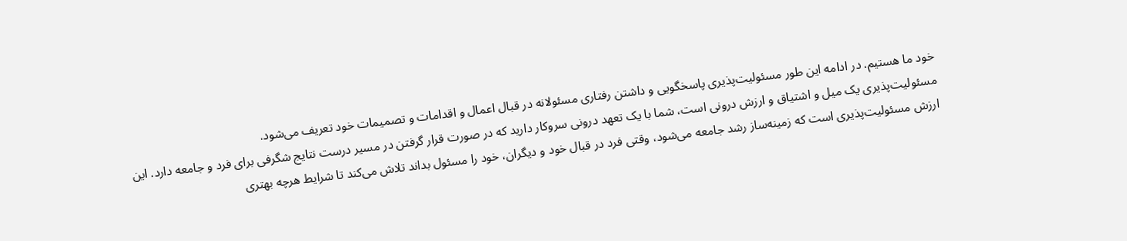خود ما هستیم. در ادامه این طور مسئولیت‌پذیری پاسخگویی و داشتن رفتاری مسئولانه در قبال اعمال و اقدامات و تصمیمات خود تعریف می‌شود.
مسئولیت‌پذیری یک میل و اشتیاق و ارزش درونی است، شما با یک تعهد درونی سروکار دارید که در صورت قرار گرفتن در مسیر درست نتایج شگرفی برای فرد و جامعه دارد. این ارزش مسئولیت‌پذیری است که زمینه‌ساز رشد جامعه می‌شود، وقتی فرد در قبال خود و دیگران، خود را مسئول بداند تلاش می‌کند تا شرایط هرچه بهتری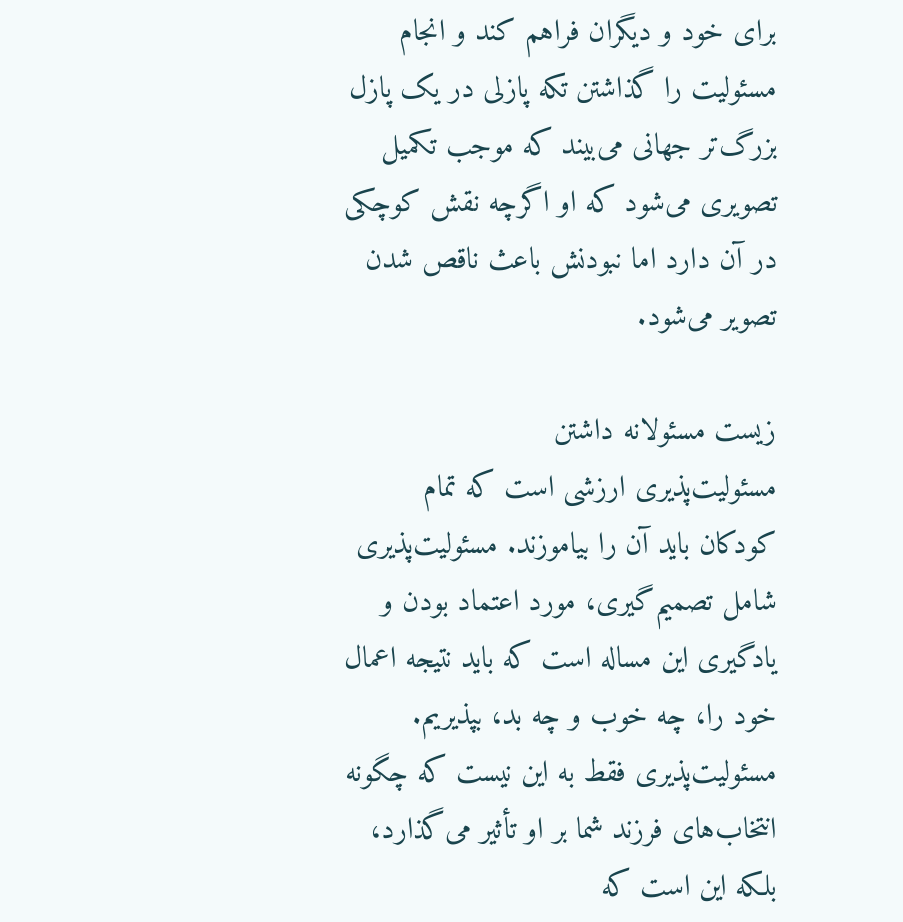برای خود و دیگران فراهم کند و انجام مسئولیت را گذاشتن تکه پازلی در یک پازل بزرگ‌تر جهانی می‌بیند که موجب تکمیل تصویری می‌شود که او اگرچه نقش کوچکی در آن دارد اما نبودنش باعث ناقص شدن تصویر می‌شود.

زیست مسئولانه داشتن
مسئولیت‌پذیری ارزشی است که تمام کودکان باید آن را بیاموزند. مسئولیت‌پذیری شامل تصمیم‌گیری، مورد اعتماد بودن و یادگیری این مساله است که باید نتیجه اعمال خود را، چه خوب و چه بد، بپذیریم. مسئولیت‌پذیری فقط به این نیست که چگونه انتخاب‌های فرزند شما بر او تأثیر می‌گذارد، بلکه این است که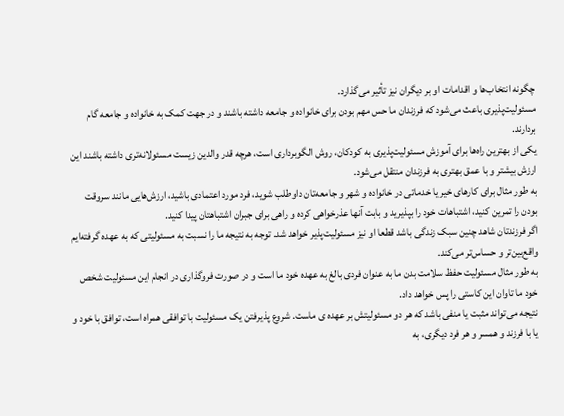چگونه انتخاب‌ها و اقدامات او بر دیگران نیز تأثیر می‌گذارد.
مسئولیت‌پذیری باعث می‌شود که فرزندان ما حس مهم بودن برای خانواده و جامعه داشته باشند و در جهت کمک به خانواده و جامعه گام بردارند.
یکی از بهترین راه‌ها برای آموزش مسئولیت‌پذیری به کودکان، روش الگوبرداری است، هرچه قدر والدین زیست مسئولانه‌تری داشته باشند این ارزش بیشتر و با عمق بهتری به فرزندان منتقل می‌شود.
به طور مثال برای کارهای خیر یا خدماتی در خانواده و شهر و جامعه‌تان داوطلب شوید، فرد مورد اعتمادی باشید، ارزش‌هایی مانند سروقت بودن را تمرین کنید، اشتباهات خود را بپذیرید و بابت آنها عذرخواهی کرده و راهی برای جبران اشتباهتان پیدا کنید.
اگر فرزندتان شاهد چنین سبک زندگی باشد قطعا او نیز مسئولیت‌پذیر خواهد شد. توجه به نتیجه ما را نسبت به مسئولیتی که به عهده گرفته‌ایم واقع‌بین‌تر و حساس‌تر می‌کند.
به طور مثال مسئولیت حفظ سلامت بدن ما به عنوان فردی بالغ به عهده خود ما است و در صورت فروگذاری در انجام این مسئولیت شخص خود ما تاوان این کاستی را پس خواهد داد.
نتیجه می‌تواند مثبت یا منفی باشد که هر دو مسئولیتش بر عهده ی ماست. شروع پذیرفتن یک مسئولیت با توافقی همراه است، توافق با خود و یا با فرزند و همسر و هر فرد دیگری، به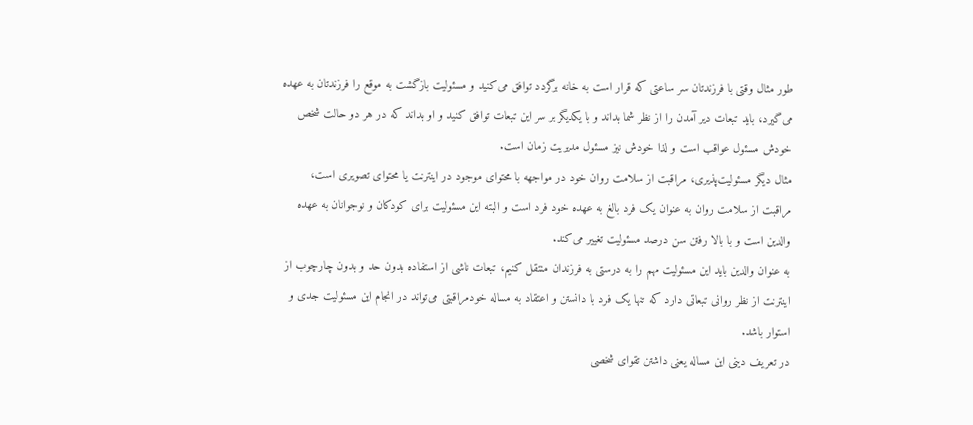طور مثال وقتی با فرزندتان سر ساعتی که قرار است به خانه برگردد توافق می‌کنید و مسئولیت بازگشت به موقع را فرزندتان به عهده می‌گیرد، باید تبعات دیر آمدن را از نظر شما بداند و با یکدیگر بر سر این تبعات توافق کنید و او بداند که در هر دو حالت شخص خودش مسئول عواقب است و لذا خودش نیز مسئول مدیریت زمان است.
مثال دیگر مسئولیت‌پذیری، مراقبت از سلامت روان خود در مواجهه با محتوای موجود در اینترنت یا محتوای تصویری است، مراقبت از سلامت روان به عنوان یک فرد بالغ به عهده خود فرد است و البته این مسئولیت برای کودکان و نوجوانان به عهده والدین است و با بالا رفتن سن درصد مسئولیت تغییر می‌کند.
به عنوان والدین باید این مسئولیت مهم را به درستی به فرزندان منتقل کنیم، تبعات ناشی از استفاده بدون حد و بدون چارچوب از اینترنت از نظر روانی تبعاتی دارد که تنها یک فرد با دانستن و اعتقاد به مساله خودمراقبتی می‌تواند در انجام این مسئولیت جدی و استوار باشد.
در تعریف دینی این مساله یعنی داشتن تقوای شخصی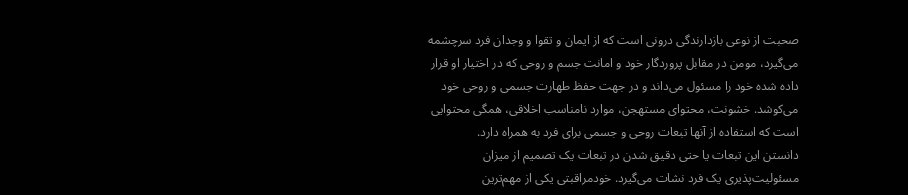صحبت از نوعی بازدارندگی درونی است که از ایمان و تقوا و وجدان فرد سرچشمه می‌گیرد، مومن در مقابل پروردگار خود و امانت جسم و روحی که در اختیار او قرار داده شده خود را مسئول می‌داند و در جهت حفظ طهارت جسمی و روحی خود می‌کوشد. خشونت، محتوای مستهجن، موارد نامناسب اخلاقی، همگی محتوایی است که استفاده از آنها تبعات روحی و جسمی برای فرد به همراه دارد.
دانستن این تبعات یا حتی دقیق شدن در تبعات یک تصمیم از میزان مسئولیت‌پذیری یک فرد نشات می‌گیرد. خودمراقبتی یکی از مهم‌ترین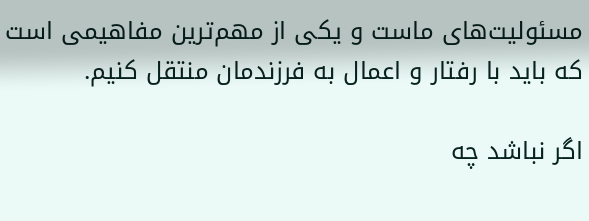مسئولیت‌های ماست و یکی از مهم‌ترین مفاهیمی است که باید با رفتار و اعمال به فرزندمان منتقل کنیم.

اگر نباشد چه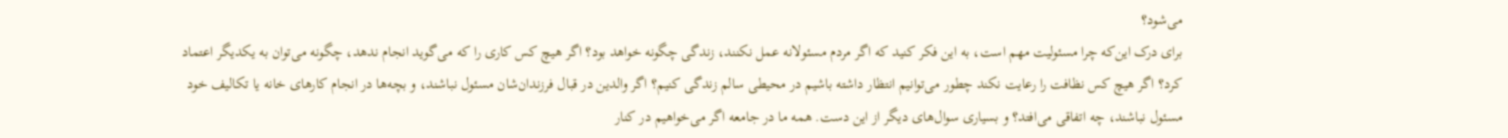می‌شود؟
برای درک این‌که چرا مسئولیت مهم است، به این فکر کنید که اگر مردم مسئولانه عمل نکنند، زندگی چگونه خواهد بود؟ اگر هیچ کس کاری را که می‌‌گوید انجام ندهد، چگونه می‌‌توان به یکدیگر اعتماد کرد؟ اگر هیچ کس نظافت را رعایت نکند چطور می‌توانیم انتظار داشته باشیم در محیطی سالم زندگی کنیم؟ اگر والدین در قبال فرزندان‌شان مسئول نباشند، و بچه‌ها در انجام کارهای خانه یا تکالیف خود مسئول نباشند، چه اتفاقی می‌‌افتد؟ و بسیاری سوال‌های دیگر از این دست. همه ما در جامعه اگر می‌‌خواهیم در کنار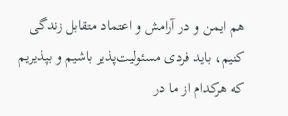هم ایمن و در آرامش و اعتماد متقابل زندگی کنیم، باید فردی مسئولیت‌پذیر باشیم و بپذیریم که هرکدام از ما در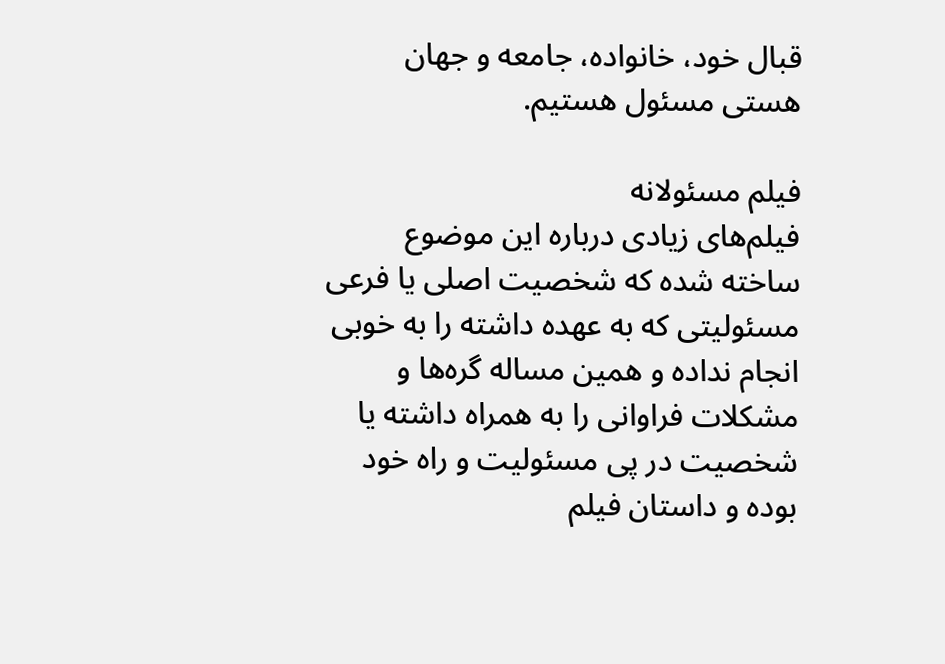قبال خود، خانواده، جامعه و جهان هستی مسئول هستیم.

فیلم مسئولانه
فیلم‌های زیادی درباره این موضوع ساخته شده که شخصیت اصلی یا فرعی مسئولیتی که به عهده داشته را به خوبی انجام نداده و همین مساله گره‌ها و مشکلات فراوانی را به همراه داشته یا شخصیت در پی مسئولیت و راه خود بوده و داستان فیلم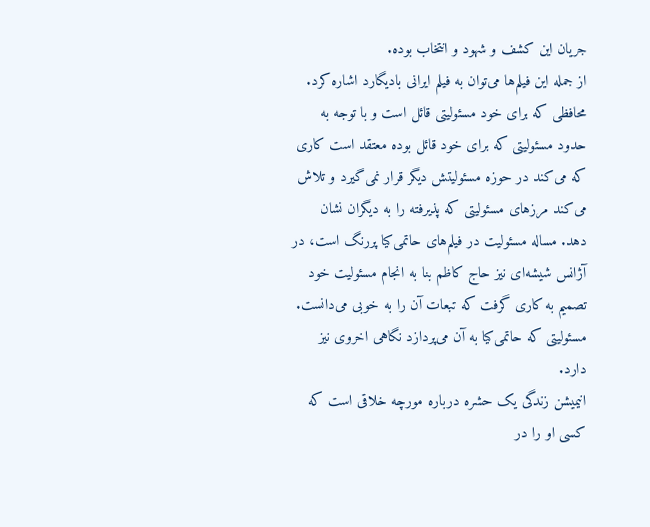جریان این کشف و شهود و انتخاب بوده.
از جمله این فیلم‌ها می‌توان به فیلم ایرانی بادیگارد اشاره کرد. محافظی که برای خود مسئولیتی قائل است و با توجه به حدود مسئولیتی که برای خود قائل بوده معتقد است کاری که می‌کند در حوزه مسئولیتش دیگر قرار نمی‌گیرد و تلاش می‌کند مرزهای مسئولیتی که پذیرفته را به دیگران نشان دهد. مساله مسئولیت در فیلم‌های حاتمی‌کیا پررنگ است، در آژانس شیشه‌ای نیز حاج کاظم بنا به انجام مسئولیت خود تصمیم به کاری گرفت که تبعات آن را به خوبی می‌دانست. مسئولیتی که حاتمی‌کیا به آن می‌پردازد نگاهی اخروی نیز دارد.
انیمیشن زندگی یک حشره درباره مورچه خلاقی است که کسی او را در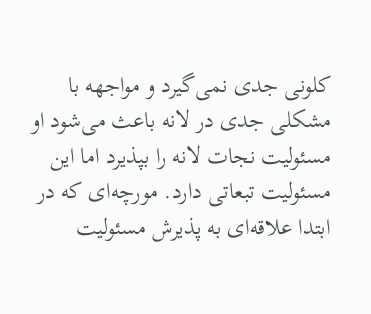کلونی جدی نمی‌گیرد و مواجهه با مشکلی جدی در لانه باعث می‌شود او مسئولیت نجات لانه را بپذیرد اما این مسئولیت تبعاتی دارد. مورچه‌ای که در ابتدا علاقه‌ای به پذیرش مسئولیت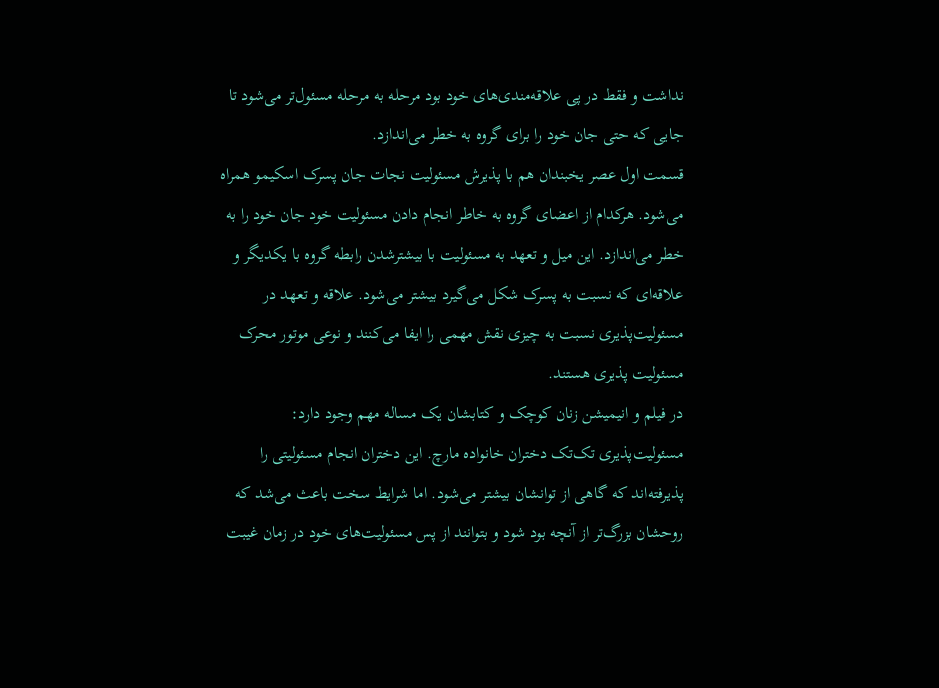نداشت و فقط در پی علاقه‌مندی‌های خود بود مرحله به مرحله مسئول‌تر می‌شود تا جایی که حتی جان خود را برای گروه به خطر می‌اندازد.
قسمت اول عصر یخبندان هم با پذیرش مسئولیت نجات جان پسرک اسکیمو همراه می‌شود. هرکدام از اعضای گروه به خاطر انجام دادن مسئولیت خود جان خود را به خطر می‌اندازد. این میل و تعهد به مسئولیت با بیشتر‌شدن رابطه گروه با یکدیگر و علاقه‌ای که نسبت به پسرک شکل می‌گیرد بیشتر می‌شود. علاقه و تعهد در مسئولیت‌پذیری نسبت به چیزی نقش مهمی را ایفا می‌کنند و نوعی موتور محرک مسئولیت پذیری هستند.
در فیلم و انیمیشن زنان کوچک و کتابشان یک مساله مهم وجود دارد: مسئولیت‌پذیری تک‌تک دختران خانواده مارچ. این دختران انجام مسئولیتی را پذیرفته‌اند که گاهی از توانشان بیشتر می‌شود. اما شرایط سخت باعث می‌شد که روحشان بزرگ‌تر از آنچه بود شود و بتوانند از پس مسئولیت‌های خود در زمان غیبت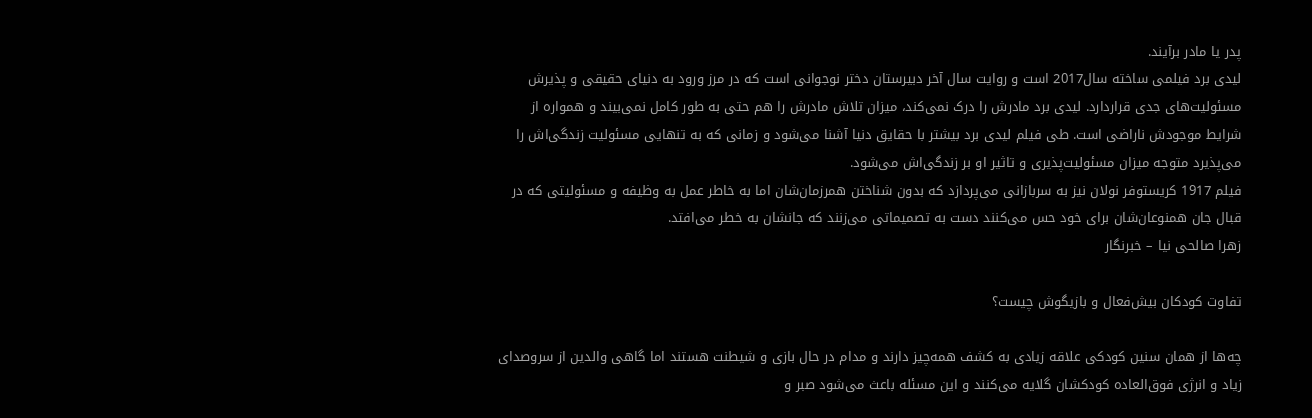پدر یا مادر برآیند.
لیدی برد فیلمی ساخته سال2017 است و روایت سال آخر دبیرستان دختر نوجوانی است که در مرز ورود به دنیای حقیقی و پذیرش مسئولیت‌های جدی قراردارد. لیدی برد مادرش را درک نمی‌کند، میزان تلاش مادرش را هم حتی به طور کامل نمی‌بیند و همواره از شرایط موجودش ناراضی است. طی فیلم لیدی برد بیشتر با حقایق دنیا آشنا می‌شود و زمانی که به تنهایی مسئولیت زندگی‌اش را می‌پذیرد متوجه میزان مسئولیت‌پذیری و تاثیر او بر زندگی‌اش می‌شود.
فیلم 1917 کریستوفر نولان نیز به سربازانی می‌پردازد که بدون شناختن همرزمان‌شان اما به خاطر عمل به وظیفه و مسئولیتی که در قبال جان همنوعان‌شان برای خود حس می‌کنند دست به تصمیماتی می‌زنند که جانشان به خطر می‌افتد.
زهرا صالحی‌ نیا – خبرنگار

تفاوت کودکان بیش‌فعال و بازیگوش چیست؟

چه‌ها از همان سنین کودکی علاقه زیادی به کشف همه‌چیز دارند و مدام در حال بازی و شیطنت هستند اما گاهی والدین از سروصدای زیاد و انرژی فوق‌العاده کودکشان گلایه می‌کنند و این مسئله باعث می‌شود صبر و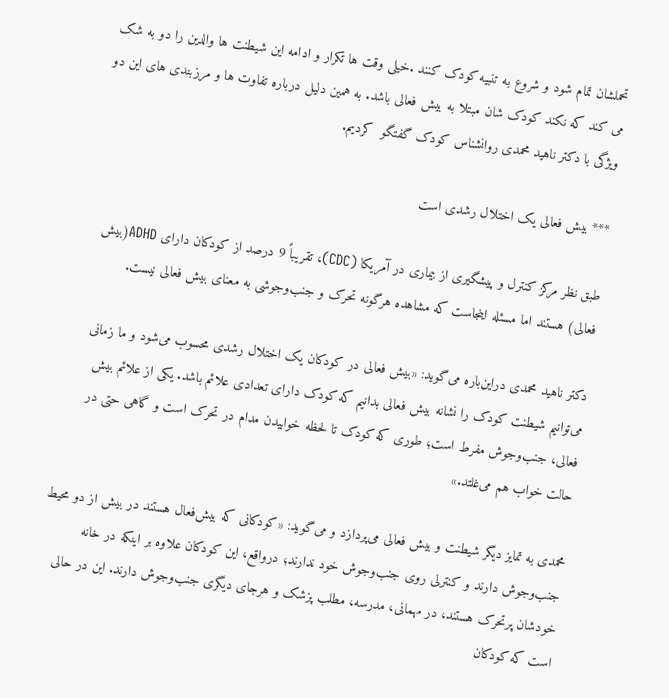تحملشان تمام شود و شروع به تنبیه کودک کنند .خیلی وقت ها تکرار و ادامه این شیطنت ها والدین را دو به شک می کند که نکند کودک شان مبتلا به بیش فعالی باشد. به همین دلیل درباره تفاوت ها و مرزبندی های این دو ویژگی با دکتر ناهید محمدی روانشناس کودک گفتگو  کردیم.

*** بیش فعالی یک اختلال رشدی است

طبق نظر مرکز کنترل و پیشگیری از بیماری در آمریکا (CDC)، تقریباً 9 درصد از کودکان دارای ADHD(بیش فعالی) هستند اما مسئله اینجاست که مشاهده هرگونه تحرک و جنب‌وجوشی به معنای بیش فعالی نیست.

دکتر ناهید محمدی دراین‌باره می‌گوید: «بیش فعالی در کودکان یک اختلال رشدی محسوب می‌شود و ما زمانی می‌توانیم شیطنت کودک را نشانه بیش فعالی بدانیم که کودک دارای تعدادی علائم باشد. یکی از علائم بیش فعالی، جنب‌وجوش مفرط است؛ طوری که کودک تا لحظه خوابیدن مدام در تحرک است و گاهی حتی در حالت خواب هم می‌غلتد.»

محمدی به تمایز دیگر شیطنت و بیش فعالی می‌پردازد و می‌گوید: «کودکانی که بیش‌فعال هستند در بیش از دو محیط جنب‌وجوش دارند و کنترلی روی جنب‌وجوش خود ندارند؛ درواقع، این کودکان علاوه بر اینکه در خانه خودشان پرتحرک هستند، در مهمانی، مدرسه، مطلب پزشک و هرجای دیگری جنب‌وجوش دارند. این در حالی است که کودکان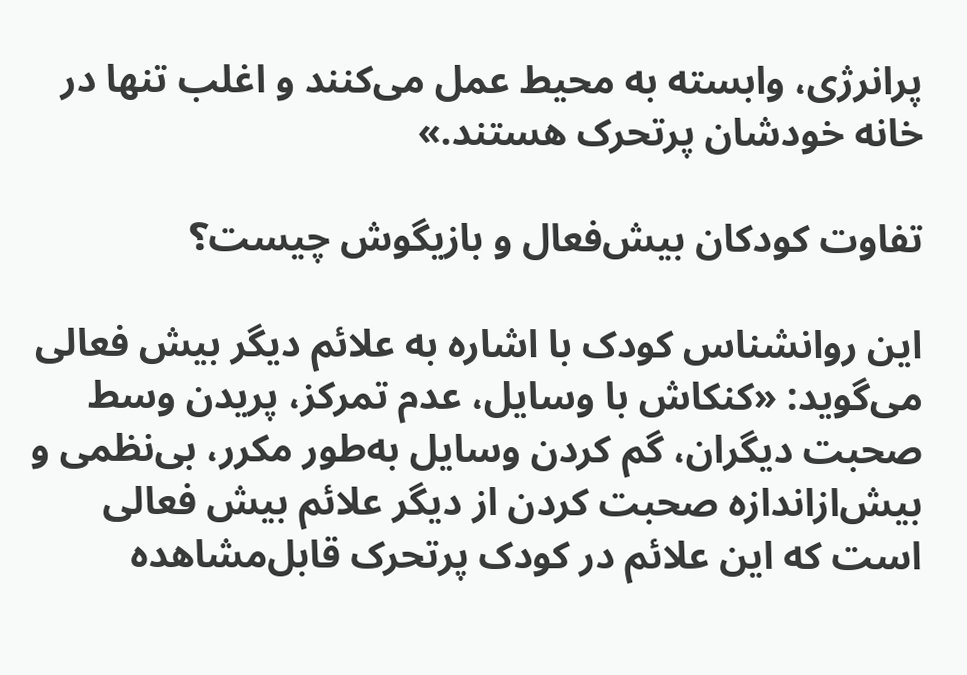پرانرژی، وابسته به محیط عمل می‌کنند و اغلب تنها در خانه خودشان پرتحرک هستند.»

تفاوت کودکان بیش‌فعال و بازیگوش چیست؟

این روانشناس کودک با اشاره به علائم دیگر بیش فعالی می‌گوید: «کنکاش با وسایل، عدم تمرکز، پریدن وسط صحبت دیگران، گم کردن وسایل به‌طور مکرر، بی‌نظمی و بیش‌ازاندازه صحبت کردن از دیگر علائم بیش فعالی است که این علائم در کودک پرتحرک قابل‌مشاهده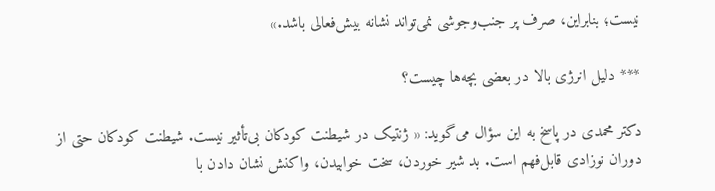نیست؛ بنابراین، صرف پر جنب‌وجوشی نمی‌تواند نشانه بیش‌فعالی باشد.»

*** دلیل انرژی بالا در بعضی بچه‌ها چیست؟

دکتر محمدی در پاسخ به این سؤال می‌گوید: « ژنتیک در شیطنت کودکان بی‌تأثیر نیست. شیطنت کودکان حتی از دوران نوزادی قابل‌فهم است. بد شیر خوردن، سخت خوابیدن، واکنش نشان دادن با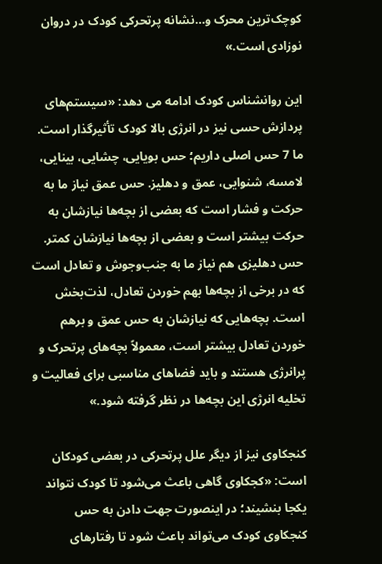کوچک‌ترین محرک و…نشانه پرتحرکی کودک در دروان نوزادی است.»

این روانشناس کودک ادامه می دهد: «سیستم‌های پردازش حسی نیز در انرژی بالا کودک تأثیرگذار است. ما 7 حس اصلی داریم؛ حس بویایی، چشایی، بینایی، لامسه، شنوایی، عمق و دهلیز. حس عمق نیاز ما به حرکت و فشار است که بعضی از بچه‌ها نیازشان به حرکت بیشتر است و بعضی از بچه‌ها نیازشان کمتر. حس دهلیزی هم نیاز ما به جنب‌وجوش و تعادل است که در برخی از بچه‌ها بهم خوردن تعادل، لذت‌بخش است. بچه‌هایی که نیازشان به حس عمق و برهم خوردن تعادل بیشتر است، معمولاً بچه‌های پرتحرک و پرانرژی هستند و باید فضاهای مناسبی برای فعالیت و تخلیه انرژی این بچه‌ها در نظر گرفته شود.»

کنجکاوی نیز از دیگر علل پرتحرکی در بعضی کودکان است: «کجکاوی گاهی باعث می‌شود تا کودک نتواند یکجا بنشیند؛ در اینصورت جهت دادن به حس کنجکاوی کودک می‌تواند باعث شود تا رفتارهای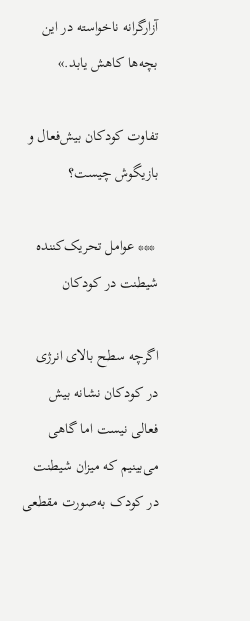آزارگرانه ناخواسته‌ در این بچه‌ها کاهش یابد.»

تفاوت کودکان بیش‌فعال و بازیگوش چیست؟

 *** عوامل تحریک‌کننده شیطنت در کودکان

اگرچه سطح بالای انرژی در کودکان نشانه بیش فعالی نیست اما گاهی می‌بینیم که میزان شیطنت در کودک به‌صورت مقطعی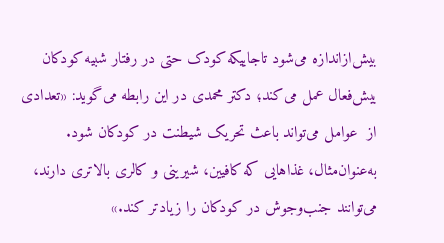بیش‌ازاندازه می‌شود تاجاییکه کودک حتی در رفتار شبیه کودکان بیش‌فعال عمل می‌کند؛ دکتر محمدی در این رابطه می‌گوید: «تعدادی از  عوامل می‌تواند باعث تحریک شیطنت در کودکان شود. به‌عنوان‌مثال، غذاهایی که کافیین، شیرینی و کالری بالاتری دارند، می‌توانند جنب‌وجوش در کودکان را زیادتر کند.»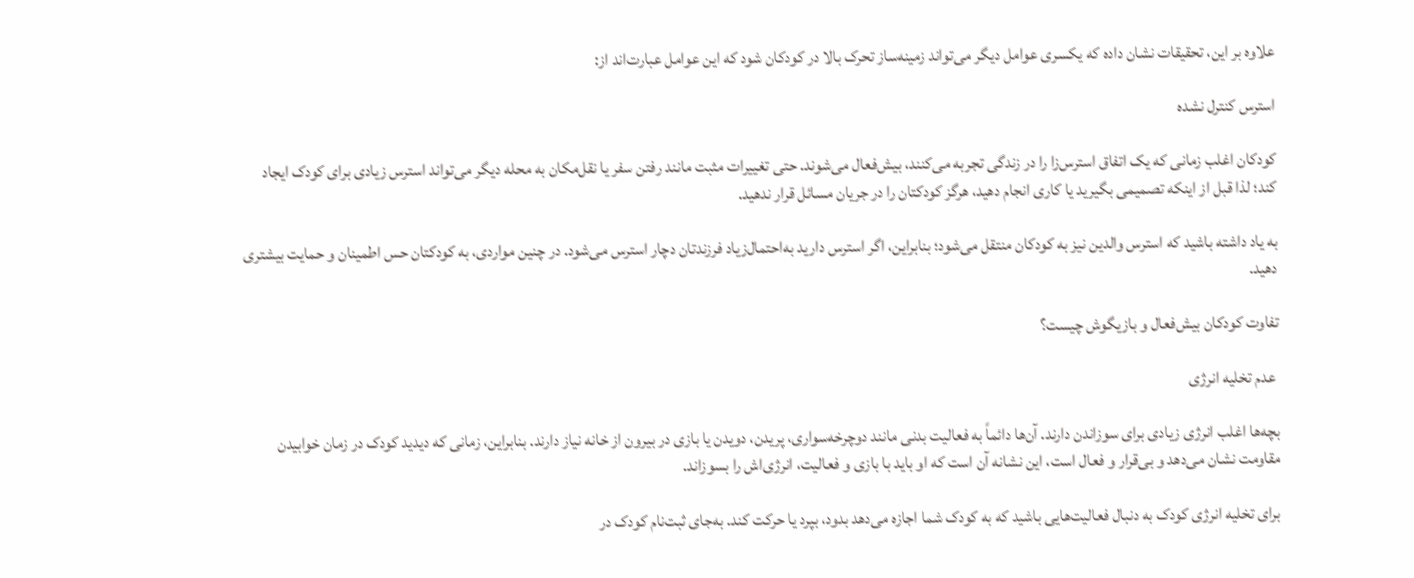علاوه بر این، تحقیقات نشان داده که یکسری عوامل دیگر می‌تواند زمینه‌ساز تحرک بالا در کودکان شود که این عوامل عبارت‌اند از:

استرس کنترل نشده

کودکان اغلب زمانی که یک اتفاق استرس‌زا را در زندگی تجربه می‌کنند، بیش‌فعال می‌شوند. حتی تغییرات مثبت مانند رفتن سفر یا نقل‌مکان به محله دیگر می‌تواند استرس زیادی برای کودک ایجاد کند؛ لذا قبل از اینکه تصمیمی بگیرید یا کاری انجام دهید، هرگز کودکتان را در جریان مسائل قرار ندهید.

به یاد داشته باشید که استرس والدین نیز به کودکان منتقل می‌شود؛ بنابراین، اگر استرس دارید به‌احتمال‌زیاد فرزندتان دچار استرس می‌شود. در چنین مواردی، به کودکتان حس اطمینان و حمایت بیشتری دهید.

تفاوت کودکان بیش‌فعال و بازیگوش چیست؟

 عدم تخلیه انرژی

بچه‌ها اغلب انرژی زیادی برای سوزاندن دارند. آن‌ها دائماً به فعالیت بدنی مانند دوچرخه‌سواری، پریدن، دویدن یا بازی در بیرون از خانه نیاز دارند. بنابراین، زمانی که دیدید کودک در زمان خوابیدن مقاومت نشان می‌دهد و بی‌قرار و فعال است، این نشانه آن است که او باید با بازی و فعالیت، انرژی‌اش را بسوزاند.

برای تخلیه انرژی کودک به دنبال فعالیت‌هایی باشید که به کودک شما اجازه می‌دهد بدود، بپرد یا حرکت کند. به‌جای ثبت‌نام کودک در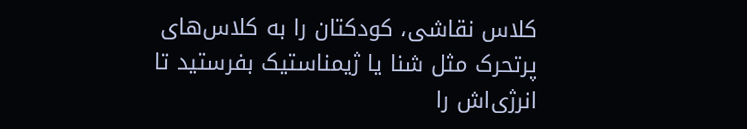کلاس نقاشی، کودکتان را به کلاس‌های پرتحرک مثل شنا یا ژیمناستیک بفرستید تا انرژی‌اش را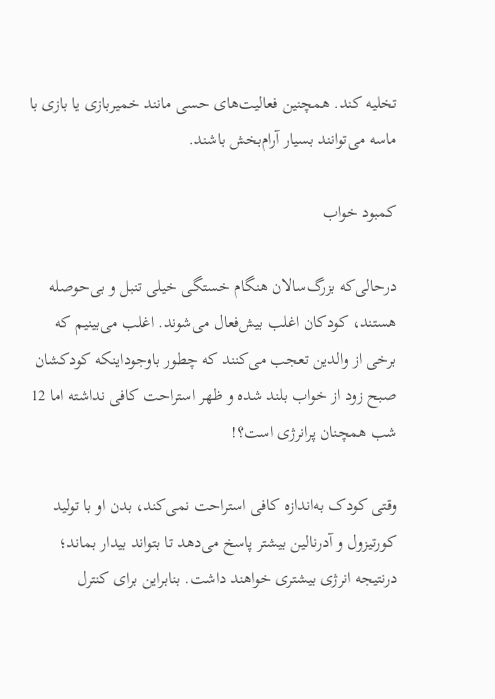تخلیه کند. همچنین فعالیت‌های حسی مانند خمیربازی یا بازی با ماسه می‌توانند بسیار آرام‌بخش باشند.

کمبود خواب

درحالی‌که بزرگ‌سالان هنگام خستگی خیلی تنبل و بی‌حوصله هستند، کودکان اغلب بیش‌فعال می‌شوند. اغلب می‌بینیم که برخی از والدین تعجب می‌کنند که چطور باوجوداینکه کودکشان صبح زود از خواب بلند شده و ظهر استراحت کافی نداشته اما 12 شب همچنان پرانرژی است؟!

وقتی کودک به‌اندازه کافی استراحت نمی‌کند، بدن او با تولید کورتیزول و آدرنالین بیشتر پاسخ می‌دهد تا بتواند بیدار بماند؛ درنتیجه انرژی بیشتری خواهند داشت. بنابراین برای کنترل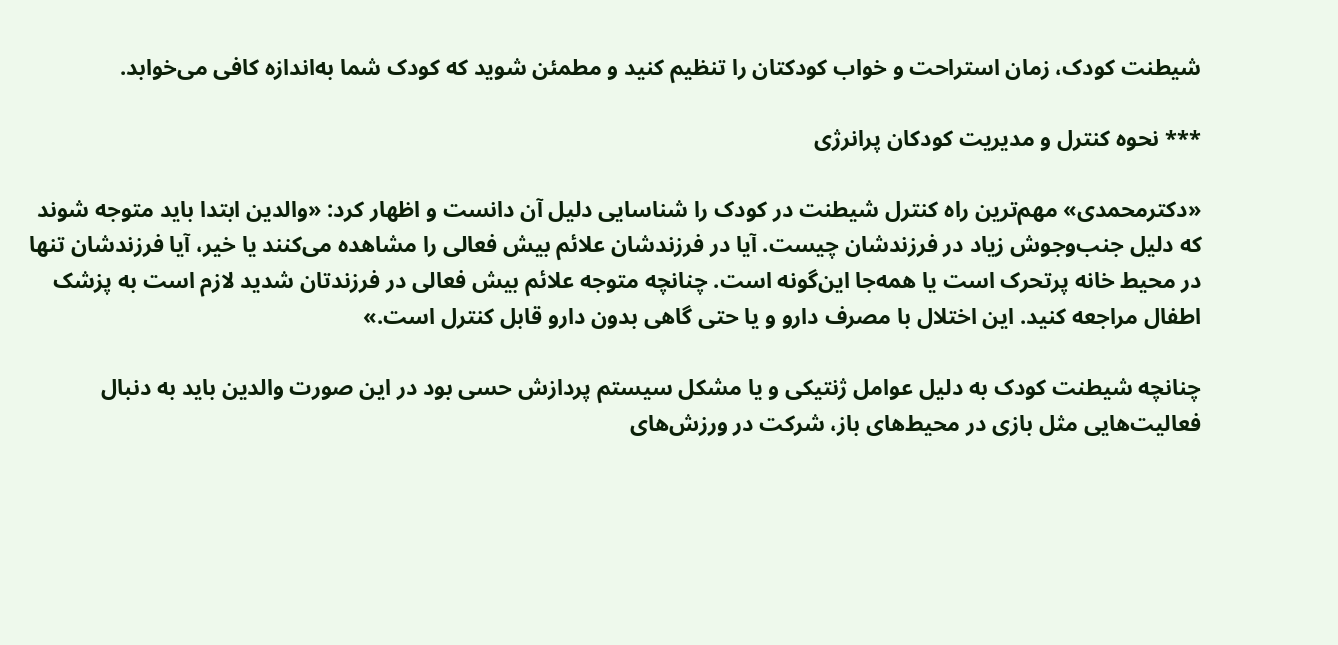شیطنت کودک، زمان استراحت و خواب کودکتان را تنظیم کنید و مطمئن شوید که کودک شما به‌اندازه کافی می‌خوابد.

*** نحوه کنترل و مدیریت کودکان پرانرژی

«دکترمحمدی» مهم‌ترین راه کنترل شیطنت در کودک را شناسایی دلیل آن دانست و اظهار کرد: «والدین ابتدا باید متوجه شوند که دلیل جنب‌وجوش زیاد در فرزندشان چیست. آیا در فرزندشان علائم بیش فعالی را مشاهده می‌کنند یا خیر، آیا فرزندشان تنها در محیط خانه پرتحرک است یا همه‌جا این‌گونه است. چنانچه متوجه علائم بیش فعالی در فرزندتان شدید لازم است به پزشک اطفال مراجعه کنید. این اختلال با مصرف دارو و یا حتی گاهی بدون دارو قابل کنترل است.»

چنانچه شیطنت کودک به دلیل عوامل ژنتیکی و یا مشکل سیستم پردازش حسی بود در این صورت والدین باید به دنبال فعالیت‌هایی مثل بازی در محیط‌های باز، شرکت در ورزش‌های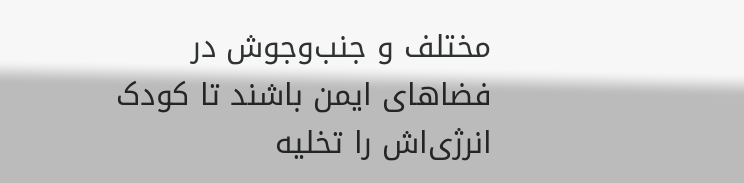مختلف و جنب‌وجوش در فضاهای ایمن باشند تا کودک انرژی‌اش را تخلیه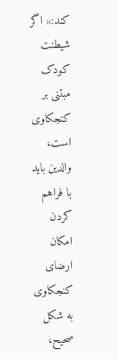کند:« اگر شیطنت کودک مبتنی بر کنجکاوی است، والدین باید با فراهم کردن امکان ارضای کنجکاوی به شکل صحیح،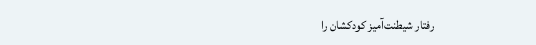رفتار شیطنت‌آمیز کودکشان را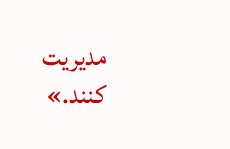مدیریت کنند.»